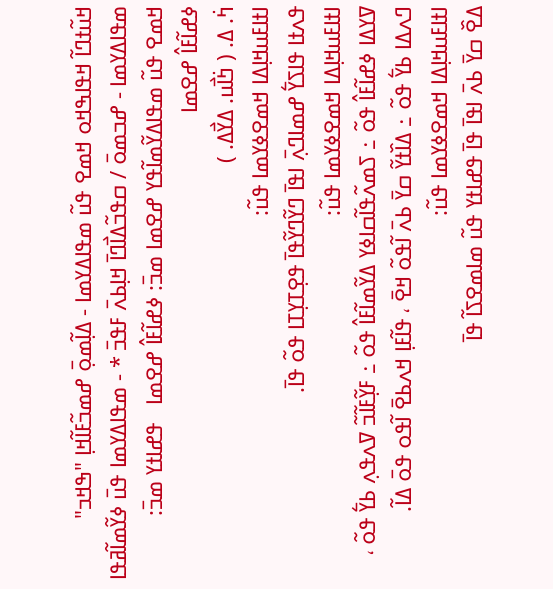ߞߎ߬ߙߣߊ߬ ߞߟߊߒߞߋ ߞߘߐ ߟߎ߬ ߘߟߊߡߌߘߊ - ߡߊ߲߬ߘߋ߲߫ ߝߘߏ߬ߓߊ߬ߞߊ߲ "ߒߞߏ" ߘߟߊߡߌߘߊ - ߝߏߘߋ߫ / ߛߟߏ߬ߡߊ߯ߣߊ߫ ߞߊ߲ߕߍ߫ ߓߟߏ߫ * - ߘߟߊߡߌߘߊ ߟߎ߫ ߦߌ߬ߘߊ߬ߥߟߊ
ߞߘߐ ߟߎ߬ ߘߟߊߡߌ߬ߘߊ߬ߟߌ ߝߐߘߊ ߘߏ߫: ߦߝߊ߬ߓߊ߮ ߝߐߘߊ   ߟߝߊߙߌ ߘߏ߫:
ߦߝߊ߬ߓߊ߮ ߝߐߘߊ
ߤ߭. ߡ. ( ߤ߭ߊ߯ߎ. ߡߌ߯ߡ. )
ߊߙߊߓߎߞߊ߲ߡߊ ߞߘߐߦߌߘߊ ߟߎ߬:
ߟߍߙߊ ߟߊߖߌ߱ ߝߘߊߣߍ߲߫ ߊߟߊ߫ ߣߌ߬ߣߌ߬ߟߊ߫ ߟߐ߲ߠߌ߲ߠߊ ߟߋ߬ ߟߊ߫.
ߊߙߊߓߎߞߊ߲ߡߊ ߞߘߐߦߌߘߊ ߟߎ߬:
ߜߌߡߊ ߦߝߊ߬ߓߊ߮ ߟߋ߬ ߸ ߖߘߍ߬ߟߊ߬ߛߊߦߌ ߡߌ߬ߘߊ߬ߓߊ߮ ߟߋ߬ ߸ ߓߌ߲߬ߓߊ߬ߏ߬ ߜߍߟߍ߲ ߕߌ߱ ߟߋ߬ ، ߣߍߡߊ ߕߌ߱ ߟߋ߬ ߸ ߡߊ߰ߙߌ߬ ߛߌ߫ ߕߍ߫ ߊ߬ߟߋ߬ ߞߐ߫ ، ߟߊ߬ߓߊ߲ ߞߍߕߐ߫ ߊ߬ߟߋ ߟߋ߫ ߡߊ߬.
ߊߙߊߓߎߞߊ߲ߡߊ ߞߘߐߦߌߘߊ ߟߎ߬:
ߡߐ߰ ߛߌ߫ ߕߍ߫ ߊߟߊ߫ ߟߊ߫ ߟߝߊߙߌ ߟߎ߬ ߘߊߘߐߖߊ߬ ߟߊ߫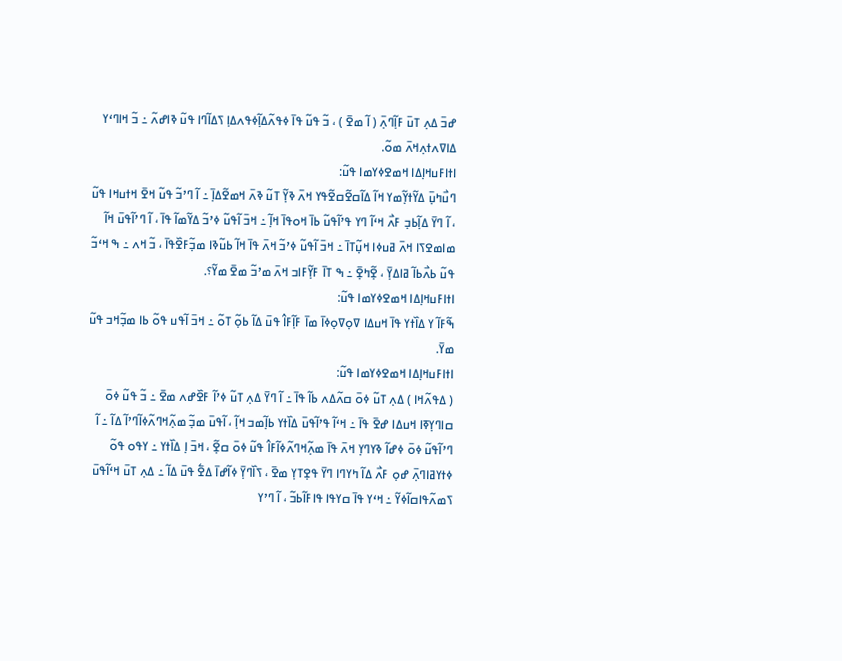ߝߏ߫ ߡߍ߲ ߠߎ߫ ߓߊ߲߬ߣߍ߲߫ ( ߊ߬ ߘߐ߫ ) ، ߏ߬ ߟߎ߬ ߟߊ߫ ߦߟߍ߬ߡߊ߲߬ߦߟߍߡߊ߲ ߖߡߊ߬ߣߊ ߟߎ߬ ߢߊߝߍ߬ ߸ ߏ߬ ߞߊߣߵߌ ߡߊߜߍߙߍ߲ߞߍ߫ ߘߋ߬.
ߊߙߊߓߎߞߊ߲ߡߊ ߞߘߐߦߌߘߊ ߟߎ߬:
ߣߎ߯ߤߎ߲߫ ߡߌ߬ߙߌ߲߬ߘߌ ߞߊ߬ ߡߊ߬ߛߐ߬ߛߐ߬ߟߌ ߞߍ߫ ߢߌ߲߬ ߠߎ߬ ߢߍ߫ ߞߘߐ߬ߡߊ߲߫ ߸ ߊ߬ ߣߴߏ߬ ߟߎ߬ ߞߐ߫ ߞߙߎߞߊ ߟߎ߬ ، ߊ߬ ߣߌ߫ ߡߊ߲߬ߕߏ߲ ߓߍ߯ ߞߵߊ߬ ߣߌ ߟߴߊ߬ߟߎ߬ ߕߊ߫ ߞߋߟߊ߫ ߞߊ߲߬ ߸ ߞߏ߫ ߊ߬ߟߎ߬ ߦߴߏ߬ ߡߌ߬ߘߊ߬ ߟߊ߫ ، ߊ߬ ߣߴߊ߬ߟߎ߫ ߞߊ߬ ߘߊߘߐߖߊ ߞߍ߫ ߥߎߦߊ ߞߎ߲߬ߠߊ߫ ߸ ߞߏ߫ ߊ߬ߟߎ߬ ߦߴߏ߬ ߞߍ߫ ߟߊ߫ ߞߊ߬ ߕߎ߬ߢߊ ߘߏ߲߬ߓߐ߰ߟߊ߫ ، ߏ߬ ߞߍ ߸ ߒ ߞߵߏ߬ ߟߎ߬ ߕߍ߯ߕߊ߬ ߥߊߡߌ߲߫ ، ߐ߲߬ߤߐ߲߫ ߸ ߒ ߠߊ߫ ߓߌ߲߬ߓߊߏ ߞߍ߫ ߘߴߏ߬ ߘߐ߫ ߘߌ߬؟.
ߊߙߊߓߎߞߊ߲ߡߊ ߞߘߐߦߌߘߊ ߟߎ߬:
ߒ߬ߓߊ߬ ߌ ߡߊ߰ߙߌ ߟߊ߫ ߞߎߡߊ ߜߋ߲ߜߋ߲ߦߊ߫ ߘߊ߫ ߓߊ߲߬ߓߊ߮ ߟߎ߫ ߡߊ߬ ߕߋ߲߬ ߠߋ߬ ߸ ߞߏ߫ ߊ߬ߟߎ ߟߋ߬ ߕߊ ߘߏ߲߬ߞߏ ߟߎ߬ ߘߌ߫.
ߊߙߊߓߎߞߊ߲ߡߊ ߞߘߐߦߌߘߊ ߟߎ߬:
( ߡߟߍ߬ߞߊ ) ߡߍ߲ ߠߎ߬ ߦߋ߫ ߛߍ߬ߡߍ ߕߊ߬ ߟߊ߫ ߸ ߊ߬ ߣߌ߫ ߡߍ߲ ߠߎ߬ ߦߴߊ߬ ߓߐ߰ߝߍ ߘߐ߫ ߸ ߏ߬ ߟߎ߬ ߦߋ߫ ߛߊߣߌ߲ߧߊ ߞߎߡߊ ߝߐ߫ ߟߊ߫ ߸ ߞߵߊ߬ ߟߴߊ߬ߟߎ߫ ߡߊ߰ߙߌ ߕߊ߲߬ߘߏ ߞߊ߲߬ ، ߊ߬ߟߎ߫ ߘߏ߲߬ ߘߍ߲߬ߞߣߍ߬ߦߊ߬ߣߴߊ߬ ߡߊ߬ ߸ ߊ߬ ߣߴߊ߬ߟߎ߬ ߦߋ߫ ߦߝߊ߬ ߢߌߣߌ߲ ߞߍ߫ ߟߊ߫ ߘߍ߲߬ߞߣߍ߬ߦߊ߬ߓߊ߮ ߟߎ߬ ߦߋ߫ ߛߐ߲߬ ، ߞߏ߫ ߊ߲ ߡߊ߰ߙߌ ߸ ߌߟߋ ߟߋ߬ ߦߙߌߥߊߣߍ߲߫ ߝߋ߲ ߓߍ߯ ߡߊ߬ ߤߌߣߊ ߣߌ߫ ߟߐ߲ߠߌ߲ ߘߐ߫ ، ߖߊ߰ߣߌ߲߫ ߦߊ߬ߝߊ߫ ߡߐ߱ ߟߎ߫ ߡߊ߬ ߸ ߡߍ߲ ߠߎ߫ ߞߵߊ߬ߟߎ߫ ߖߘߍ߬ߟߊߛߊ߬ߦߌ߬ ߸ ߞߵߌ ߟߊ߫ ߛߌߟߊ ߟߊߓߊ߬ߕߏ߬ ، ߊ߬ ߣߴߌ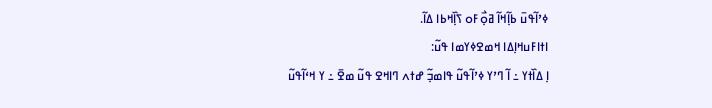ߦߴߊ߬ߟߎ߫ ߕߊ߲߬ߞߊ߬ ߥߋ߲߯ߓߋ ߖߊ߲߰ߞߕߊ ߡߊ߬.
ߊߙߊߓߎߞߊ߲ߡߊ ߞߘߐߦߌߘߊ ߟߎ߬:
ߊ߲ ߡߊ߰ߙߌ ߸ ߊ߬ ߣߴߌ ߦߴߊ߬ߟߎ߬ ߟߊߘߏ߲߬ ߝߙߍ ߣߊߞߐ ߟߎ߬ ߘߐ߫ ߸ ߌ ߞߵߊ߬ߟߎ߬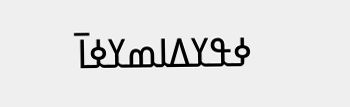ߦߟߌߡߊߘߌߦߊ߫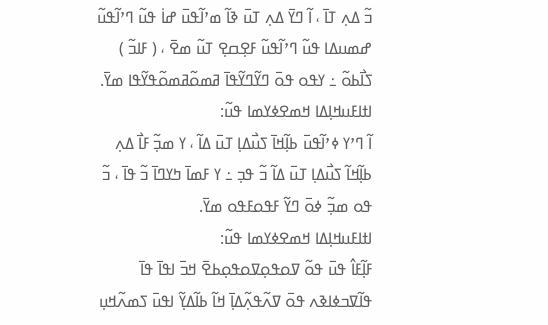ߏ߬ ߡߍ߲ ߠߊ߫ ، ߊ߬ ߣߌ߫ ߡߍ߲ ߠߎ߫ ߢߊ߬ ߘߴߊ߬ߟߎ߫ ߝߊ߭ ߟߎ߬ ߣߴߊ߬ߟߎ߬ ߝߘߎߡߊ ߟߎ߬ ߣߴߊ߬ߟߎ߬ ߓߐ߲ߛߐ߲ ߠߎ߬ ߘߐ߫ ، ( ߓߊߏ߬ ) ߖߊ߯ߕߋ߬ ߸ ߌߟߋ ߟߋ߫ ߣߌ߬ߣߌ߬ߟߊ߫ ߥߘߋ߬ߥߘߋ߬ߟߌ߬ߟߊ ߘߌ߫.
ߊߙߊߓߎߞߊ߲ߡߊ ߞߘߐߦߌߘߊ ߟߎ߬:
ߊ߬ ߣߴߌ ߦߴߊ߬ߟߎ߫ ߕߊ߲߬ߞߊ߫ ߖߎ߯ߡߊ߲ ߠߎ߫ ߡߊ߬ ، ߌ ߘߏ߲߬ ߓߊ߯ ߡߍ߲ ߕߊ߲߬ߞߊ߬ ߖߎ߯ߡߊ߲ ߠߎ߫ ߡߊ߬ ߏ߬ ߟߏ߲ ߸ ߌ ߓߘߊ߫ ߤߌߣߊ߫ ߏ߬ ߟߊ߫ ، ߏ߬ ߟߋ ߘߏ߲߬ ߦߋ߫ ߣߌ߬ ߓߟߋߓߟߋ ߘߌ߫.
ߊߙߊߓߎߞߊ߲ߡߊ ߞߘߐߦߌߘߊ ߟߎ߬:
ߓߊ߲߬ߓߊ߮ ߟߎ߫ ߟߋ߬ ߜߋߟߋ߲ߜߋߟߋ߲ߕߐ߫ ߞߏ߫ ߊߟߊ߫ ߟߊ߫ ߟߊ߬ߜߏߦߊߢߍ ߟߋ߫ ߜߍ߬ߟߍ߲߬ߡߊ߲߫ ߞߊ߬ ߕߊ߬ߡߌ߲߬ ߊߟߎ߫ ߖߘߍ߬ߞߎ߲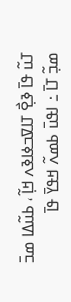ߠߎ߬ ߟߊ߫ ߢߐ߲߯ ߠߊߜߏߦߊߢߍ ߞߊ߲߬ ، ߕߎ߬ߡߊ ߘߏ߫ ߘߏ߲߬ ߠߊ߫ ߸ ߊߟߎ߫ ߕߘߍ߬ ߞߟߌ߫ ߟߊ߫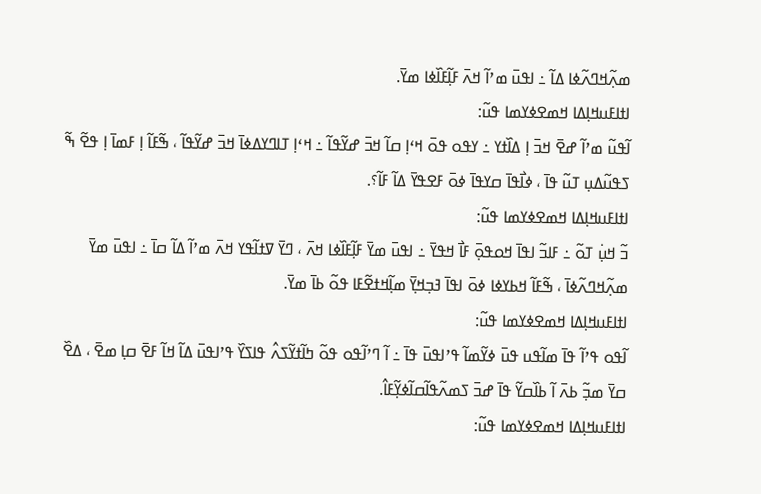ߘߍ߲߬ߞߣߍ߬ߦߊ ߡߊ߬ ߸ ߊߟߎ߫ ߘߴߊ߬ ߞߍ߫ ߓߊ߲߬ߓߊ߰ߦߊ ߘߌ߫.
ߊߙߊߓߎߞߊ߲ߡߊ ߞߘߐߦߌߘߊ ߟߎ߬:
ߊ߬ߟߎ߬ ߘߴߊ߬ ߝߐ߫ ߞߏ߫ ߊ߲ ߡߊ߰ߙߌ ߸ ߌߟߋ ߟߋ߫ ߞߵߊ߲ ߛߊ߬ ߞߏ߫ ߝߌ߬ߟߊ߬ ߸ ߞߵߊ߲ ߠߊߣߌߡߦߊ߫ ߞߏ߫ ߝߌ߬ߟߊ߬ ، ߒ߬ߓߊ߬ ߊ߲ ߓߘߊ߫ ߊ߲ ߟߐ߬ ߒ߬ ߖߟߎ߬ߡߎ߲ ߠߎ߬ ߟߊ߫ ، ߦߊ߯ߟߊ߫ ߛߌߟߊ߫ ߦߋ߫ ߓߐߟߌ߫ ߡߊ߬ ߓߊ߬؟.
ߊߙߊߓߎߞߊ߲ߡߊ ߞߘߐߦߌߘߊ ߟߎ߬:
ߏ߬ ߞߎ߲߭ ߠߋ߬ ߸ ߓߊߏ߬ ߊߟߊ߫ ߞߋߟߋ߲߫ ߓߊ߯ ߞߟߌ߫ ߸ ߊߟߎ߫ ߘߌ߫ ߓߊ߲߬ߓߊ߰ߦߊ ߞߍ߫ ، ߣߌ߫ ߜߙߊ߬ߟߌ ߞߍ߫ ߘߴߊ߬ ߡߊ߬ ߛߊ߫ ߸ ߊߟߎ߫ ߘߌ߫ ߘߍ߲߬ߞߣߍ߬ߦߊ߫ ، ߒ߬ߓߊ߬ ߞߕߌߦߊ ߦߋ߫ ߊߟߊ߫ ߔߏ߲ߞߌ߲߫ ߘߊ߲߬ߞߙߐ߬ߓߊ ߟߋ߬ ߕߊ߫ ߘߌ߫.
ߊߙߊߓߎߞߊ߲ߡߊ ߞߘߐߦߌߘߊ ߟߎ߬:
ߊ߬ߟߋ ߟߴߊ߬ ߟߊ߫ ߘߊ߬ߟߎ ߟߎ߫ ߦߌ߬ߘߊ߬ ߟߴߊߟߎ߫ ߟߊ߫ ߸ ߊ߬ ߣߴߊ߬ߟߋ ߟߋ߬ ߤߊ߬ߙߌ߬ߖߍ߮ ߟߊߖߌ߰ ߟߴߊߟߎ߫ ߡߊ߬ ߞߊ߬ ߓߐ߫ ߛߊ߲ ߘߐ߫ ، ߡߐ߰ ߛߌ߫ ߘߏ߲߬ ߕߍ߫ ߊ߬ ߕߊ߰ߛߌ߬ ߟߊ߫ ߝߏ߫ ߖߘߍ߬ߟߊ߬ߛߊ߬ߦߌ߲߬ߓߊ߮.
ߊߙߊߓߎߞߊ߲ߡߊ ߞߘߐߦߌߘߊ ߟߎ߬: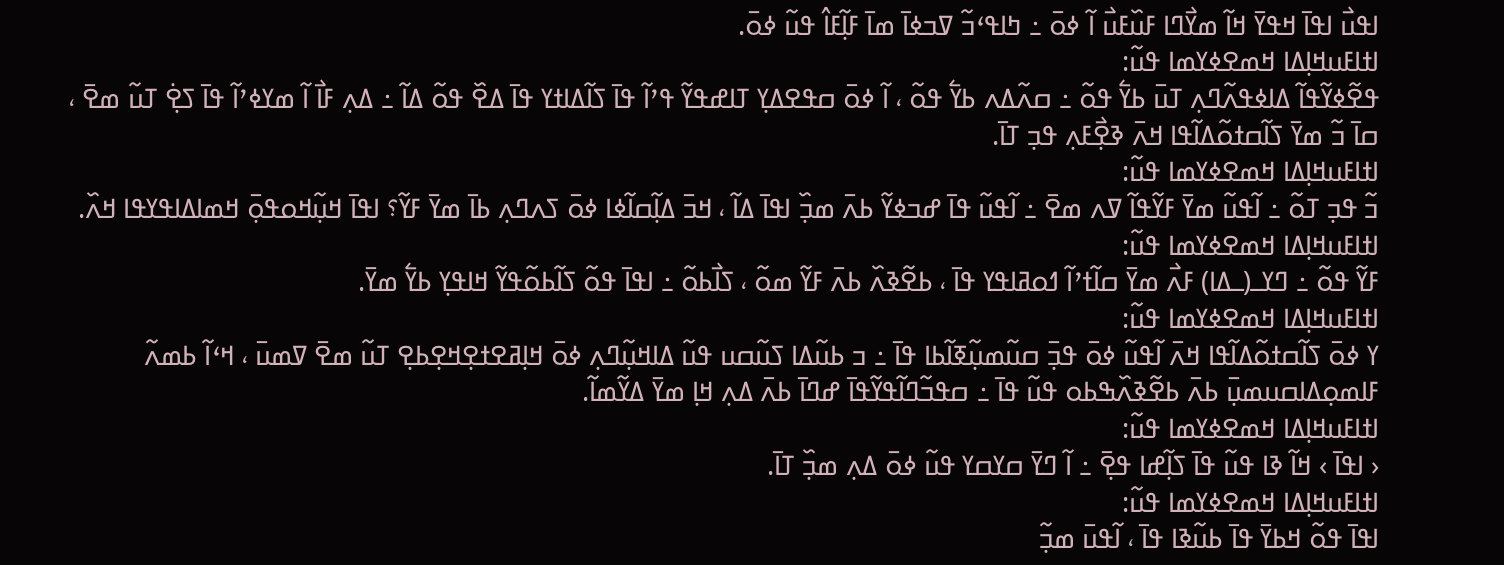ߊߟߎ߯ ߊߟߊ߫ ߞߟߌ߫ ߞߊ߬ ߘߌ߯ߣߊ ߓߎ߰ߓߎ߯ ߊ߬ ߦߋ߫ ߸ ߤߊߟߵߏ߬ ߜߏߦߊ߫ ߘߊ߫ ߓߊ߲߬ߓߊ߮ ߟߎ߬ ߦߋ߫.
ߊߙߊߓߎߞߊ߲ߡߊ ߞߘߐߦߌߘߊ ߟߎ߬:
ߟߐ߬ߦߌ߬ߟߊ߬ ߡߊߦߟߍ߬ߣߍ߲ ߠߎ߫ ߕߌ߱ ߟߋ߬ ߸ ߛߍ߬ߡߍ ߕߌ߱ ߟߋ߬ ، ߊ߬ ߦߋ߫ ߛߟߐߡߌ߲ ߠߊߝߟߌ߬ ߟߴߊ߬ ߟߊ߫ ߖߊ߬ߡߊߙߌ ߟߊ߫ ߡߐ߰ ߟߋ߬ ߡߊ߬ ߸ ߡߍ߲ ߓߊ߯ ߊ߬ ߘߌߦߴߊ߬ ߟߊ߫ ߖߐ߲߭ ߠߎ߬ ߘߐ߫ ، ߛߊ߫ ߏ߬ ߘߌ߫ ߖߊ߬ߛߙߋ߬ߡߊ߬ߟߊ ߞߍ߫ ߢߐ߲߯ߓߍ߲ ߟߏ߲ ߠߊ߫.
ߊߙߊߓߎߞߊ߲ߡߊ ߞߘߐߦߌߘߊ ߟߎ߬:
ߏ߬ ߟߏ߲ ߠߋ߬ ߸ ߊ߬ߟߎ߬ ߘߌ߫ ߓߌ߬ߟߊ߬ ߜߍ ߘߐ߫ ߸ ߊ߬ߟߎ߬ ߟߊ߫ ߝߏߦߌ߬ ߕߍ߫ ߘߏ߲߰ ߊߟߊ߫ ߡߊ߬ ، ߞߏ߫ ߡߊ߲߬ߛߊ߬ߦߊ ߦߋ߫ ߖߍߣߍ߲ ߕߊ߫ ߘߌ߫ ߓߌ߬؟ ߊߟߊ߫ ߞߎ߲߬ߞߋߟߋ߲߫ ߞߘߊߡߊߟߌߟߊ ߞߍ߰.
ߊߙߊߓߎߞߊ߲ߡߊ ߞߘߐߦߌߘߊ ߟߎ߬:
ߓߌ߬ ߟߋ߬ ߸ ߣߌߺ(ߺߡߊ) ߓߍ߯ ߘߌ߫ ߛߊ߬ߙߴߊ߬ ߗߋߥߊߟߌ ߟߊ߫ ، ߕߐ߬ߢߍ߰ ߕߍ߫ ߓߌ߬ ߘߋ߬ ، ߖߊ߯ߕߋ߬ ߸ ߊߟߊ߫ ߟߋ߬ ߖߊ߬ߕߋ߬ߟߌ߬ ߞߊߟߌ߲ ߕߌ߱ ߘߌ߫.
ߊߙߊߓߎߞߊ߲ߡߊ ߞߘߐߦߌߘߊ ߟߎ߬:
ߌ ߦߋ߫ ߖߊ߬ߛߙߋ߬ߡߊ߬ߟߊ ߞߍ߫ ߊ߬ߟߎ߬ ߦߋ߫ ߟߏ߲߫ ߛߎ߬ߘߎ߲߬ߧߊ߬ߕߊ ߟߊ߫ ߸ ߏ ߕߎ߬ߡߊ ߖߎ߬ߛߎ ߟߎ߬ ߡߊߞߎ߲߬ߣߍ߲ ߦߋ߫ ߞߊ߲ߥߐߙߐ߲ߞߐ߲ߕߐ߲ ߠߎ߬ ߘߐ߫ ߜߘߎ߫ ، ߞߵߊ߬ ߕߘߍ߬ ߓߊߘߋ߲ߡߊߛߎߘߎ߲߫ ߕߍ߫ ߕߐ߬ߢߍ߰ߒߕߋ ߟߎ߬ ߟߊ߫ ߸ ߛߟߏ߬ߣߊ߬ߟߌ߬ߟߊ߫ ߝߣߊ߫ ߕߍ߫ ߡߍ߲ ߞߊ߲ ߘߌ߫ ߡߌ߬ߘߊ߬.
ߊߙߊߓߎߞߊ߲ߡߊ ߞߘߐߦߌߘߊ ߟߎ߬:
‹ ߊߟߊ߫ › ߞߊ߬ ߢߊ ߟߎ߬ ߟߊ߫ ߖߊ߲߬ߝߊ ߟߐ߲߫ ߸ ߊ߬ ߣߌ߫ ߛߌߛߌ ߟߎ߬ ߦߋ߫ ߡߍ߲ ߘߏ߲߰ ߠߊ߫.
ߊߙߊߓߎߞߊ߲ߡߊ ߞߘߐߦߌߘߊ ߟߎ߬:
ߊߟߊ߫ ߟߋ߬ ߞߕߌ߫ ߟߊ߫ ߕߎ߬ߢߊ ߟߊ߫ ، ߊ߬ߟߎ߫ ߘߏ߲߬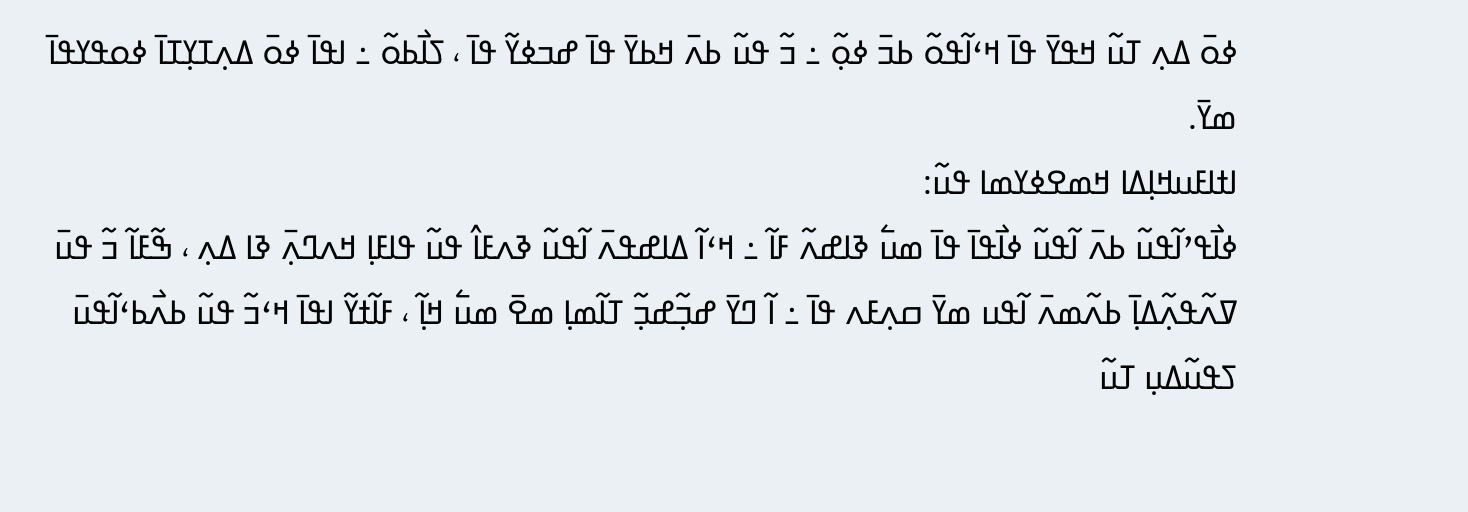ߦߋ߫ ߡߍ߲ ߠߎ߬ ߞߟߌ߫ ߟߊ߫ ߞߵߊ߬ߟߋ߬ ߕߏ߫ ߦߋ߲߬ ߸ ߏ߬ ߟߎ߬ ߕߍ߫ ߞߕߌ߫ ߟߊ߫ ߝߏߦߌ߬ ߟߊ߫ ، ߖߊ߯ߕߋ߬ ߸ ߊߟߊ߫ ߦߋ߫ ߡߍ߲ߠߌ߲ߠߊ߫ ߦߋߟߌߟߊ߫ ߘߌ߫.
ߊߙߊߓߎߞߊ߲ߡߊ ߞߘߐߦߌߘߊ ߟߎ߬:
ߦߊ߯ߟߴߊ߬ߟߎ߬ ߕߍ߫ ߊ߬ߟߎ߬ ߦߊ߯ߟߊ߫ ߟߊ߫ ߘߎ߱ ߢߊߝߍ߬ ߓߊ߬ ߸ ߞߵߊ߬ ߡߊߝߟߍ߫ ߊ߬ߟߎ߬ ߢߍߓߊ߮ ߟߎ߬ ߟߊߓߊ߲ ߞߍߣߍ߲߫ ߢߊ ߡߍ߲ ، ߒ߬ߓߊ߬ ߏ߬ ߟߎ߫ ߜߍ߬ߟߍ߲߬ߡߊ߲߫ ߕߍ߬ߘߍ߫ ߊ߬ߟߎ ߘߌ߫ ߛߍ߲ߓߍ ߟߊ߫ ߸ ߊ߬ ߣߌ߫ ߝߏ߲߬ߝߏ߲߬ ߠߊ߬ߘߊ߲ ߘߐ߫ ߘߎ߱ ߞߊ߲߬ ، ߓߊ߬ߙߌ߬ ߊߟߊ߫ ߞߵߏ߬ ߟߎ߬ ߕߍ߯ߕߵߊ߬ߟߎ߫ ߖߟߎ߬ߡߎ߲ ߠߎ߬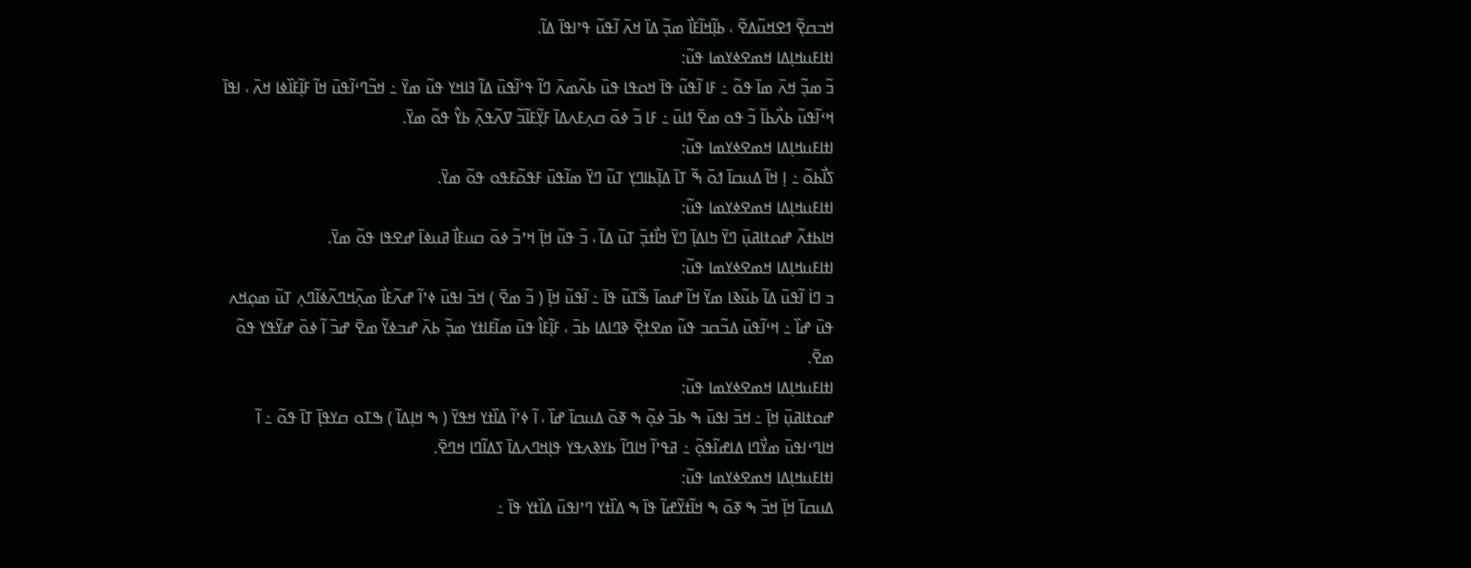ߞߏߛߐ߲߬ ߗߐߞߎ߬ߡߐ߬ ، ߕߊ߲߬ߞߊ߬ߓߊ߯ ߘߏ߲߬ ߡߊ߫ ߞߍ߫ ߊ߬ߟߎ߬ ߟߴߊߟߊ߫ ߡߊ߬.
ߊߙߊߓߎߞߊ߲ߡߊ ߞߘߐߦߌߘߊ ߟߎ߬:
ߏ߬ ߘߏ߲߬ ߞߍ߫ ߘߊ߫ ߟߋ߬ ߸ ߓߊ ߊ߬ߟߎ߬ ߟߊ߫ ߞߋߟߊ ߟߎ߫ ߕߍ߬ߘߍ߫ ߣߊ߬ ߟߴߊ߬ߟߎ߫ ߡߊ߬ ߔߊߞߌ ߟߎ߬ ߘߌ߫ ߸ ߞߏ߬ߣߵߊ߬ߟߎ߫ ߞߊ߬ ߓߊ߲߬ߓߊ߰ߦߊ ߞߍ߫ ، ߊߟߊ߫ ߞߵߊ߬ߟߎ߬ ߕߍ߯ߕߊ߬ ߏ߬ ߟߋ ߘߐ߫ ߗߊߎ߫ ߸ ߓߊ ߏ߬ ߦߋ߫ ߛߍ߲ߓߍߡߊ߫ ߓߌ߲߬ߓߊ߬ߏ߬ ߜߍ߬ߟߍ߲߬ ߕߌ߮ ߟߋ߬ ߘߌ߫.
ߊߙߊߓߎߞߊ߲ߡߊ ߞߘߐߦߌߘߊ ߟߎ߬:
ߖߊ߯ߕߋ߬ ߸ ߊ߲ ߞߊ߬ ߡߎߛߊ߫ ߗߋ߫ ߒ߬ ߠߊ߫ ߡߊ߲߬ߕߊߣߌ߲ ߠߎ߬ ߣߌ߫ ߘߊ߬ߟߎ߫ ߓߟߋ߬ߓߟߋ ߟߋ߬ ߘߌ߫.
ߊߙߊߓߎߞߊ߲ߡߊ ߞߘߐߦߌߘߊ ߟߎ߬:
ߞߊߕߙߍ߬ ߝߋߙߊߥߎ߲߫ ߣߌ߫ ߤߊߡߊ߲߫ ߣߌ߫ ߞߊ߯ߙߏ߲߫ ߠߎ߫ ߡߊ߬ ، ߏ߬ ߟߎ߬ ߞߊ߲߫ ߞߴߏ߬ ߦߋ߫ ߛߎߓߊ߯ ߥߎߦߊ߫ ߝߐߟߊ ߟߋ߬ ߘߌ߫.
ߊߙߊߓߎߞߊ߲ߡߊ ߞߘߐߦߌߘߊ ߟߎ߬:
ߏ ߣߊ߭ ߊ߬ߟߎ߫ ߡߊ߬ ߕߎ߬ߢߊ ߘߌ߫ ߞߊ߬ ߝߘߊ߫ ߒ߬ߠߎ߬ ߟߊ߫ ߸ ߊ߬ߟߎ߬ ߞߊ߲߫ ( ߏ߬ ߘߐ߫ ) ߞߏ߫ ߊߟߎ߫ ߦߴߊ߬ ߝߍ߬ߓߊ߯ ߘߍ߲߬ߞߣߍ߬ߦߊ߬ߣߍ߲ ߠߎ߬ ߘߋ߲ߞߍ ߟߎ߫ ߝߊ߰ ߸ ߞߵߊ߬ߟߎ߫ ߡߏ߬ߛߏ ߟߎ߬ ߘߐߙߐ߲߫ ߢߣߊߡߊ ߕߏ߫ ، ߓߊ߲߬ߓߊ߮ ߟߎ߫ ߘߊ߬ߓߊߙߌ ߘߏ߲߬ ߕߍ߫ ߝߏߦߌ߬ ߘߐ߫ ߝߏ߫ ߊ߬ ߦߋ߫ ߝߌ߬ߟߌ ߟߋ߬ ߘߐ߫.
ߊߙߊߓߎߞߊ߲ߡߊ ߞߘߐߦߌߘߊ ߟߎ߬:
ߝߋߙߊߥߎ߲߫ ߞߊ߲߫ ߸ ߞߏ߫ ߊߟߎ߫ ߒ ߕߏ߫ ߦߋ߲߬ ߒ ߧߋ߫ ߡߎߛߊ߫ ߝߊ߰ ، ߊ߬ ߦߴߊ߬ ߡߊ߰ߙߌ ߞߟߌ߫ ( ߒ ߞߊ߲ߡߊ߬ ) ߒߠߋ ߛߌߟߊ߲߫ ߠߊ߫ ߟߋ߬ ߸ ߊ߬ ߞߊߣߵߊߟߎ߫ ߘߌ߯ߣߊ ߡߊߝߊ߬ߟߋ߲߬ ߸ ߥߟߴߊ߬ ߞߊߣߊ߬ ߕߌߢߍߟߌ ߟߊ߲ߞߣߍߡߊ߫ ߖߡߊ߬ߣߊ ߞߣߐ߫.
ߊߙߊߓߎߞߊ߲ߡߊ ߞߘߐߦߌߘߊ ߟߎ߬:
ߡߎߛߊ߫ ߞߊ߲߫ ߞߏ߫ ߒ ߧߋ߫ ߒ ߞߊ߬ߙߌ߬ߝߊ߬ ߟߊ߫ ߒ ߡߊ߰ߙߌ ߣߴߊߟߎ߫ ߡߊ߰ߙߌ ߟߊ߫ ߸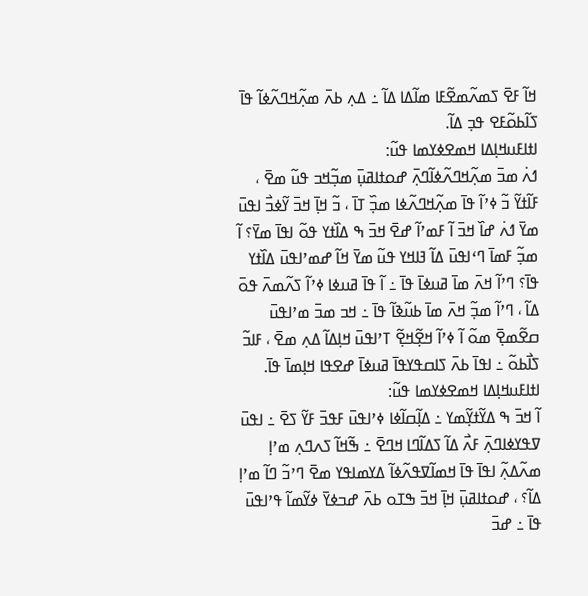ߞߊ߬ ߓߐ߫ ߖߘߍ߬ߘߐ߬ߓߊ ߘߊ߬ߡߊ ߡߊ߬ ߸ ߡߍ߲ ߕߍ߫ ߘߍ߲߬ߞߣߍ߬ߦߊ߬ ߟߊ߫ ߖߊ߬ߕߋ߬ߓߐ ߟߏ߲ ߡߊ߬.
ߊߙߊߓߎߞߊ߲ߡߊ ߞߘߐߦߌߘߊ ߟߎ߬:
ߗߍ߭ ߘߏ߫ ߘߍ߲߬ߞߣߍ߬ߦߊ߬ߣߍ߲߫ ߝߋߙߊߥߎ߲߫ ߘߏ߲߬ߞߏ ߟߎ߬ ߘߐ߫ ، ߓߊ߬ߙߌ߬ ߏ߬ ߦߴߊ߬ ߟߊ߫ ߘߍ߲߬ߞߣߍ߬ߦߊ ߘߏ߲߰ ߠߊ߫ ، ߏ߬ ߞߊ߲߫ ߞߏ߫ ߌ߬ߦߏ߯ ߊߟߎ߫ ߘߌ߫ ߗߍ߭ ߝߊ߰ ߞߏ߫ ߊ߬ ߓߘߴߊ߬ ߝߐ߫ ߞߏ߫ ߒ ߡߊ߰ߙߌ ߟߋ߬ ߊߟߊ߫ ߘߌ߫؟ ߊ߬ ߘߏ߲߬ ߓߘߊ߫ ߣߵߊߟߎ߫ ߡߊ߬ ߔߊߞߌ ߟߎ߬ ߘߌ߫ ߞߊ߬ ߝߘߴߊߟߎ߫ ߡߊ߰ߙߌ ߟߊ߫؟ ߣߴߊ߬ ߞߍ߫ ߘߊ߫ ߥߎߦߊ߫ ߟߊ߫ ߸ ߊ߬ ߟߊ߫ ߥߎߦߊ ߦߴߊ߬ ߖߍ߬ߘߍ߫ ߟߋ߫ ߡߊ߬ ، ߣߴߊ߬ ߘߏ߲߬ ߞߍ߫ ߘߊ߫ ߕߎ߬ߢߊ߬ ߟߊ߫ ߸ ߞߏ ߘߏ߫ ߘߴߊߟߎ߫ ߛߐ߬ߘߐ߲߫ ߘߋ߬ ߊ߬ ߦߴߊ߬ ߞߐ߲߬ߞߐ߲߬ ߠߴߊߟߎ߫ ߞߊ߲ߡߊ߬ ߡߍ߲ ߘߐ߫ ، ߓߊߏ߬ ߖߊ߯ߕߋ߬ ߸ ߊߟߊ߫ ߕߍ߫ ߖߊߛߟߌߟߊ߫ ߥߎߦߊ߫ ߝߐߟߊ ߞߊ߲ߘߊ߫ ߟߊ߫.
ߊߙߊߓߎߞߊ߲ߡߊ ߞߘߐߦߌߘߊ ߟߎ߬:
ߊ߬ ߞߏ߫ ߒ ߡߌ߬ߙߌ߲߬ߘߌ ߸ ߡߊ߲߬ߛߊ߬ߦߊ ߦߴߊߟߎ߫ ߓߟߏ߫ ߓߌ߬ ߖߐ߫ ߸ ߊߟߎ߫ ߜߟߌߦߊߣߍ߲߫ ߓߍ߯ ߡߊ߬ ߖߡߊ߬ߣߊ ߞߣߐ߫ ߸ ߒ߬ߞߊ߬ ߖߍߣߍ߲ ߘߴߊ߲ ߘߍ߬ߡߍ߲߬ ߊߟߊ߫ ߟߊ߫ ߞߘߊ߬ߜߟߍ߬ߦߊ߬ ߡߌߘߊߟߌ ߘߐ߫ ߣߴߏ߬ ߣߊ߬ ߘߴߊ߲ ߡߊ߬؟ ، ߝߋߙߊߥߎ߲߫ ߞߊ߲߫ ߞߏ߫ ߒߠߋ ߕߍ߫ ߝߏߦߌ߫ ߦߌ߬ߘߊ߬ ߟߴߊߟߎ߫ ߟߊ߫ ߸ ߝߏ߫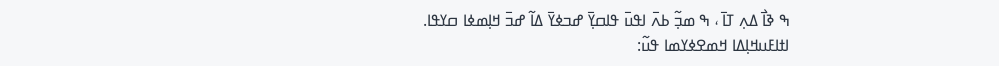ߒ ߢߊ߯ ߡߍ߲ ߠߊ߫ ، ߒ ߘߏ߲߬ ߕߍ߫ ߊߟߎ߫ ߟߊߛߌ߲߫ ߝߏߦߌ߫ ߡߊ߬ ߝߏ߫ ߞߊ߲ߘߦߊ ߛߌߟߊ.
ߊߙߊߓߎߞߊ߲ߡߊ ߞߘߐߦߌߘߊ ߟߎ߬: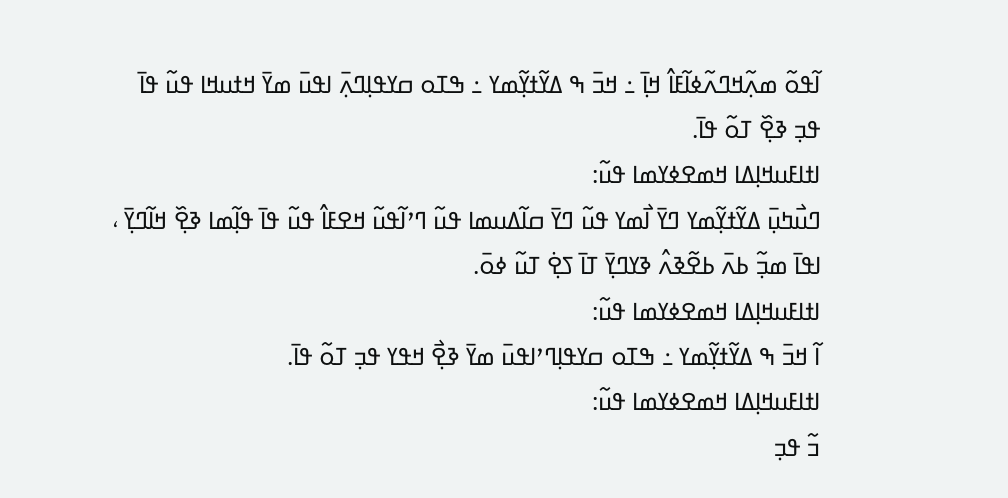ߊ߬ߟߋ߬ ߘߍ߲߬ߞߣߍ߬ߦߊ߬ߓߊ߮ ߞߊ߲߫ ߸ ߞߏ߫ ߒ ߡߌ߬ߙߌ߲߬ߘߌ ߸ ߒߠߋ ߛߌߟߊ߲ߣߍ߲߫ ߊߟߎ߫ ߘߌ߫ ߞߙߎߞߊ ߟߎ߬ ߟߊ߫ ߟߏ߲ ߢߐ߲߰ ߠߋ߬ ߟߊ߫.
ߊߙߊߓߎߞߊ߲ߡߊ ߞߘߐߦߌߘߊ ߟߎ߬:
ߣߎ߯ߤߎ߲߫ ߡߌ߬ߙߌ߲߬ߘߌ ߣߌ߫ ߊ߯ߘߌ ߟߎ߬ ߣߌ߫ ߛߊ߬ߡߎߘߊ ߟߎ߬ ߣߴߊ߬ߟߎ߬ ߞߐߓߊ߮ ߟߎ߬ ߟߊ߫ ߟߊ߲߬ߘߊ ߢߐ߲߰ ߞߊ߬ߣߌ߲߫ ، ߊߟߊ߫ ߘߏ߲߬ ߕߍ߫ ߕߐ߬ߢߍ߮ ߢߌߣߌ߲߫ ߠߊ߫ ߖߐ߲߭ ߠߎ߬ ߦߋ߫.
ߊߙߊߓߎߞߊ߲ߡߊ ߞߘߐߦߌߘߊ ߟߎ߬:
ߊ߬ ߞߏ߫ ߒ ߡߌ߬ߙߌ߲߬ߘߌ ߸ ߒߠߋ ߛߌߟߊ߲ߣߴߊߟߎ߫ ߘߌ߫ ߢߐ߲߯ ߞߟߌ ߟߏ߲ ߠߋ߬ ߟߊ߫.
ߊߙߊߓߎߞߊ߲ߡߊ ߞߘߐߦߌߘߊ ߟߎ߬:
ߏ߬ ߟߏ߲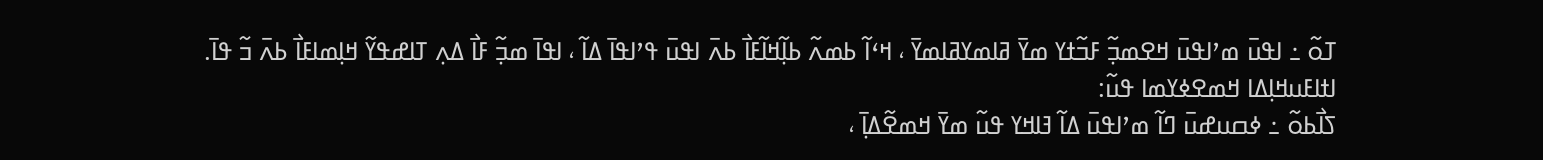ߠߋ߬ ߸ ߊߟߎ߫ ߘߴߊߟߎ߫ ߞߐߘߏ߲߬ ߓߏ߬ߙߌ ߘߌ߫ ߥߊߘߌߥߊߘߌ߫ ، ߞߵߊ߬ ߕߘߍ߬ ߕߊ߲߬ߞߊ߬ߓߊ߯ ߕߍ߫ ߊߟߎ߫ ߟߴߊߟߊ߫ ߡߊ߬ ، ߊߟߊ߫ ߘߏ߲߬ ߓߊ߯ ߡߍ߲ ߠߊߝߟߌ߬ ߞߊ߲ߘߊߓߊ߯ ߕߍ߫ ߏ߬ ߟߊ߫.
ߊߙߊߓߎߞߊ߲ߡߊ ߞߘߐߦߌߘߊ ߟߎ߬:
ߖߊ߯ߕߋ߬ ߸ ߦߛߎߝߎ߫ ߣߊ߬ ߘߴߊߟߎ߫ ߡߊ߬ ߔߊߞߌ ߟߎ߬ ߘߌ߫ ߞߘߐ߬ߡߊ߲߫ ،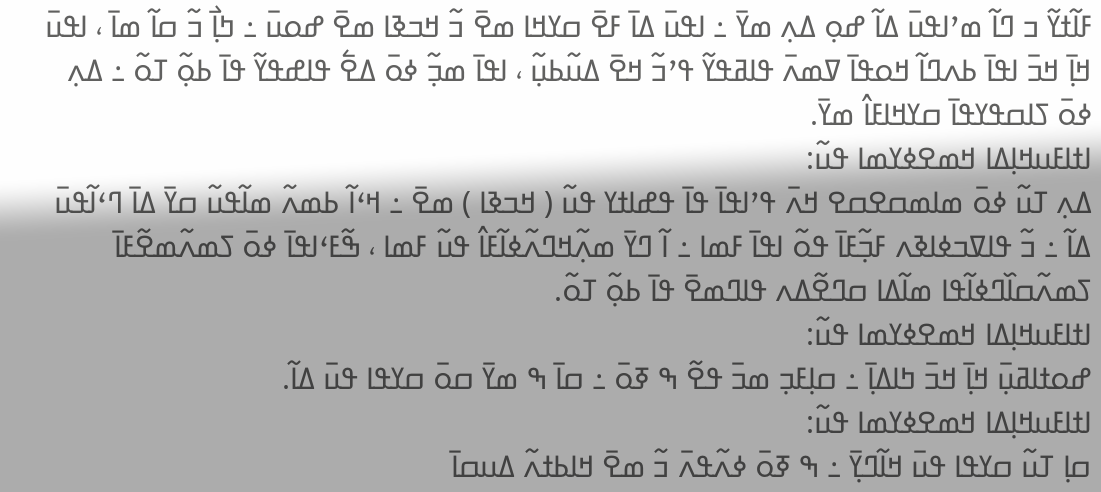ߓߊ߬ߙߌ߬ ߏ ߣߊ߬ ߘߴߊߟߎ߫ ߡߊ߬ ߝߋ߲ ߡߍ߲ ߘߌ߫ ߸ ߊߟߎ߫ ߡߊ߫ ߓߐ߫ ߛߌߞߊ ߘߐ߫ ߏ߬ ߞߏߢߊ ߘߐ߫ ߝߋߎ߫ ߸ ߤߊ߲߯ ߏ߬ ߛߊ߬ ߘߊ߫ ، ߊߟߎ߫ ߞߊ߲߫ ߞߏ߫ ߊߟߊ߫ ߕߍߣߊ߬ ߞߋߟߊ߫ ߜߘߍ߫ ߟߊߥߟߌ߬ ߟߴߏ߬ ߞߐ߫ ߡߎ߬ߕߎ߲߬ ، ߊߟߊ߫ ߘߏ߲߬ ߦߋ߫ ߡߐ߱ ߟߊߝߟߌ߬ ߟߊ߫ ߕߋ߲߬ ߠߋ߬ ߸ ߡߍ߲ ߦߋ߫ ߖߊߛߟߌߟߊ߫ ߛߌߞߊߓߊ߮ ߘߌ߫.
ߊߙߊߓߎߞߊ߲ߡߊ ߞߘߐߦߌߘߊ ߟߎ߬:
ߡߍ߲ ߠߎ߬ ߦߋ߫ ߘߊߘߛߐߛߐ ߞߍ߫ ߟߴߊߟߊ߫ ߟߊ߫ ߟߝߊߙߌ ߟߎ߬ ( ߞߏߢߊ ) ߘߐ߫ ߸ ߞߵߊ߬ ߕߘߍ߬ ߘߊ߬ߟߎ߬ ߛߌ߫ ߡߊ߫ ߣߵߊ߬ߟߎ߫ ߡߊ߬ ߸ ߏ߬ ߟߊߜߏߦߊߢߍ ߓߏ߲߬ߓߊ߫ ߟߋ߬ ߊߟߊ߫ ߓߘߊ ߸ ߊ߬ ߣߌ߫ ߘߍ߲߬ߞߣߍ߬ߦߊ߬ߓߊ߮ ߟߎ߬ ߓߘߊ ، ߒ߬ߓߵߊߟߊ߫ ߦߋ߫ ߖߘߍ߬ߘߐ߬ߓߊ߫ ߖߘߍ߬ߛߊ߰ߣߦߊ߬ߟߊ ߘߊ߬ߡߊ ߛߣߐ߬ߡߍ ߟߊߣߘߐ߫ ߟߊ߫ ߕߋ߲߬ ߠߋ߬.
ߊߙߊߓߎߞߊ߲ߡߊ ߞߘߐߦߌߘߊ ߟߎ߬:
ߝߋߙߊߥߎ߲߫ ߞߊ߲߫ ߞߏ߫ ߤߊߡߊ߲߫ ߸ ߛߊ߲ߓߏ߲ ߘߏ߫ ߟߐ߬ ߒ ߧߋ߫ ߸ ߛߊ߫ ߒ ߘߌ߫ ߛߋ߫ ߛߌߟߊ ߟߎ߫ ߡߊ߬.
ߊߙߊߓߎߞߊ߲ߡߊ ߞߘߐߦߌߘߊ ߟߎ߬:
ߛߊ߲ ߠߎ߬ ߛߌߟߊ ߟߎ߫ ߞߊ߬ߣߌ߲߫ ߸ ߒ ߧߋ߫ ߦߍ߬ߟߍ߫ ߏ߬ ߘߐ߫ ߞߊߕߙߍ߬ ߡߎߛߊ߫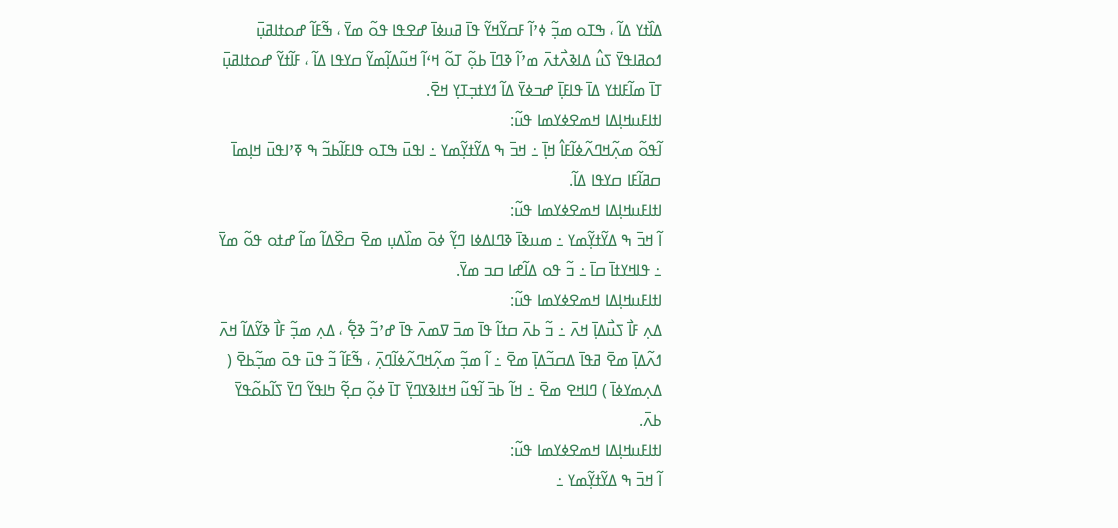ߡߊ߰ߙߌ ߡߊ߬ ، ߒߠߋ ߘߏ߲߬ ߦߴߊ߬ ߓߛߌ߬ߞߌ߬ ߟߊ߫ ߥߎߦߊ߫ ߝߐߟߊ ߟߋ߬ ߘߌ߫ ، ߒ߬ߓߊ߬ ߝߋߙߊߥߎ߲߫ ߗߋߥߊߟߌ߫ ߖߎ߮ ߡߊߢߍ߯ߙߍ߫ ߘߴߊ߬ ߢߣߊ߫ ߕߋ߲߬ ߠߋ߬ ߞߵߊ߬ ߞߎ߬ߡߊ߲߬ߘߌ߬ ߛߌߟߊ ߡߊ߬ ، ߓߊ߬ߙߌ߬ ߝߋߙߊߥߎ߲߫ ߠߊ߫ ߘߊ߬ߓߊߙߌ ߡߊ߫ ߟߊߓߊ߲߫ ߝߏߦߌ߫ ߡߊ߬ ߗߌߙߏ߲ߠߌ߲ ߞߐ߫.
ߊߙߊߓߎߞߊ߲ߡߊ ߞߘߐߦߌߘߊ ߟߎ߬:
ߊ߬ߟߋ߬ ߘߍ߲߬ߞߣߍ߬ߦߊ߬ߓߊ߮ ߞߊ߲߫ ߸ ߞߏ߫ ߒ ߡߌ߬ߙߌ߲߬ߘߌ ߸ ߊߟߎ߫ ߒߠߋ ߟߊߓߊ߬ߕߏ߬ ߒ ߧߴߊߟߎ߫ ߞߊ߲ߘߊ߫ ߛߥߊ߬ߓߊ ߛߌߟߊ ߡߊ߬.
ߊߙߊߓߎߞߊ߲ߡߊ ߞߘߐߦߌߘߊ ߟߎ߬:
ߊ߬ ߞߏ߫ ߒ ߡߌ߬ߙߌ߲߬ߘߌ ߸ ߘߎߢߊ߫ ߢߣߊߡߦߊ ߣߌ߲߬ ߦߋ߫ ߘߊ߰ߡߎ߲ ߘߐ߫ ߛߐ߰ߡߊ߬ ߘߊ߬ ߝߙߋ ߟߋ߬ ߘߌ߫ ߸ ߟߊߞߌߙߊ߫ ߛߊ߫ ߸ ߏ߬ ߟߋ ߡߊ߬ߝߊ ߛߏ ߘߌ߫.
ߊߙߊߓߎߞߊ߲ߡߊ ߞߘߐߦߌߘߊ ߟߎ߬:
ߡߍ߲ ߓߊ߯ ߖߎ߯ߡߊ߲߫ ߞߍ߫ ߸ ߏ߬ ߕߍ߫ ߛߙߊ߬ ߟߊ߫ ߘߏ߫ ߜߘߍ߫ ߟߊ߫ ߝߴߏ߬ ߢߐ߲߱ ، ߡߍ߲ ߘߏ߲߬ ߓߊ߯ ߢߌ߬ߡߊ߬ ߞߍ߫ ߗߍ߬ߡߊ߲߫ ߘߐ߫ ߥߟߊ߫ ߡߛߏ߬ߡߊ߲߫ ߘߐ߫ ߸ ߊ߬ ߘߏ߲߬ ߘߍ߲߬ߞߣߍ߬ߦߊ߬ߣߍ߲߫ ، ߒ߬ߓߊ߬ ߏ߬ ߟߎ߫ ߟߋ߫ ߘߏ߲߬ߕߐ߫ ( ߡߍ߲ߘߌߦߊ߫ ) ߣߊߞߐ ߘߐ߫ ߸ ߞߊ߬ ߕߏ߫ ߊ߬ߟߎ߬ ߞߙߊߢߌߣߌ߲߫ ߠߊ߫ ߦߋ߲߬ ߛߐ߲߬ ߤߊߟߌ߬ ߣߌ߫ ߖߊ߬ߕߋ߬ߟߌ߫ ߕߍ߫.
ߊߙߊߓߎߞߊ߲ߡߊ ߞߘߐߦߌߘߊ ߟߎ߬:
ߊ߬ ߞߏ߫ ߒ ߡߌ߬ߙߌ߲߬ߘߌ ߸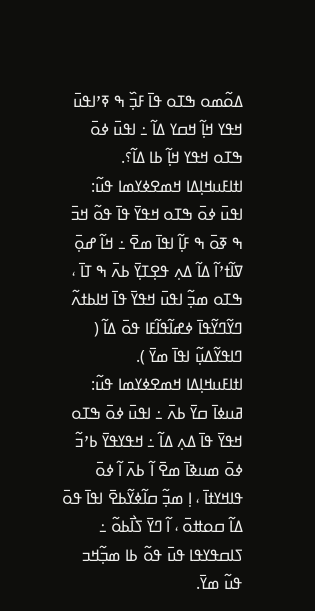ߡߋ߬ߘߋ ߒߠߋ ߟߊ߫ ߓߏ߲߰ ߒ ߧߴߊߟߎ߫ ߞߟߌ ߞߊ߲߬ ߞߛߌ ߡߊ߬ ߸ ߊߟߎ߫ ߦߋ߫ ߒߠߋ ߞߟߌ ߞߊ߲߬ ߕߊ ߡߊ߬؟.
ߊߙߊߓߎߞߊ߲ߡߊ ߞߘߐߦߌߘߊ ߟߎ߬:
ߊߟߎ߫ ߦߋ߫ ߒߠߋ ߞߟߌ߫ ߟߊ߫ ߟߋ߬ ߞߏ߫ ߒ ߧߋ߫ ߒ ߓߊ߲߬ ߊߟߊ߫ ߘߐ߫ ߸ ߞߊ߬ ߝߋ߲߫ ߜߊ߬ߙߴߊ߬ ߡߊ߬ ߡߍ߲ ߟߐ߲ߠߌ߲߫ ߕߍ߫ ߒ ߠߊ߫ ، ߒߠߋ ߘߏ߲߬ ߊߟߎ߫ ߞߟߌ߫ ߟߊ߫ ߞߊߕߙߍ߬ ߣߌ߬ߣߌ߬ߟߊ߫ ߦߝߊ߬ߟߊ߬ߓߊ ߟߋ߫ ߡߊ߬ ( ߣߊߟߌ߬ߡߎ߲߬ ߊߟߊ߫ ߘߌ߫ ).
ߊߙߊߓߎߞߊ߲ߡߊ ߞߘߐߦߌߘߊ ߟߎ߬:
ߥߎߦߊ߫ ߛߌ߫ ߕߍ߫ ߸ ߊߟߎ߫ ߦߋ߫ ߒߠߋ ߞߟߌ߫ ߟߊ߫ ߡߍ߲ ߡߊ߬ ߸ ߞߟߌߟߌ߫ ߕߴߏ߬ ߦߋ߫ ߘߎߢߊ߫ ߘߐ߫ ߊ߬ ߕߍ߫ ߊ߬ ߦߋ߫ ߟߊߞߌߙߊ߫ ، ߊ߲ ߘߏ߲߬ ߛߊ߬ߦߌ߬ߕߐ߫ ߊߟߊ߫ ߟߋ߫ ߡߊ߬ ߛߋߚߋ߫ ، ߊ߬ ߣߌ߫ ߖߊ߯ߕߋ߬ ߸ ߖߊߛߟߌߟߊ ߟߎ߫ ߟߋ߬ ߕߊ ߘߏ߲߬ߞߏ ߟߎ߬ ߘߌ߫.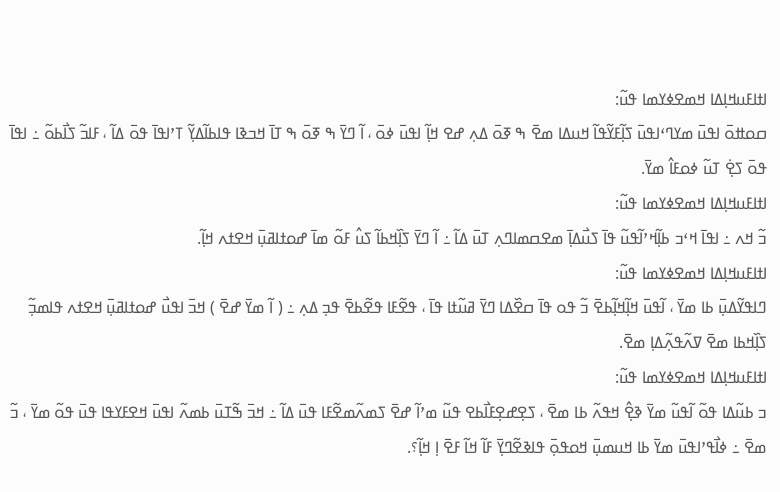ߊߙߊߓߎߞߊ߲ߡߊ ߞߘߐߦߌߘߊ ߟߎ߬:
ߛߋߚߋ߫ ߊߟߎ߫ ߘߌߣߵߊߟߎ߫ ߖߊ߲߬ߓߌ߬ߟߊ߬ ߞߎߡߊ ߘߐ߫ ߒ ߧߋ߫ ߡߍ߲ ߝߐ ߞߊ߲߬ ߊߟߎ߫ ߦߋ߫ ، ߊ߬ ߣߌ߫ ߒ ߧߋ߫ ߒ ߠߊ߫ ߞߏߢߊ ߟߊߕߊ߬ߡߌ߲߬ ߠߴߊߟߊ߫ ߟߋ߫ ߡߊ߬ ، ߓߊߏ߬ ߖߊ߯ߕߋ߬ ߸ ߊߟߊ߫ ߟߋ߫ ߖߐ߲߭ ߠߎ߬ ߦߋߓߊ߮ ߘߌ߫.
ߊߙߊߓߎߞߊ߲ߡߊ ߞߘߐߦߌߘߊ ߟߎ߬:
ߏ߬ ߞߍ ߸ ߊߟߊ߫ ߞߵߏ ߕߊ߲߬ߞߴߊ߬ߟߎ߬ ߟߊ߫ ߖߎ߯ߡߊ߲߫ ߘߐߛߘߊߣߍ߲ ߠߎ߫ ߡߊ߬ ߸ ߊ߬ ߣߌ߫ ߖߊ߲߰ߞߕߊ߬ ߖߎ߮ ߓߋ߬ ߘߊ߫ ߝߋߙߊߥߎ߲߫ ߞߐߙߍ ߞߊ߲߬.
ߊߙߊߓߎߞߊ߲ߡߊ ߞߘߐߦߌߘߊ ߟߎ߬:
ߣߊߟߌ߬ߡߎ߲߫ ߕߊ ߘߌ߫ ، ߊ߬ߟߎ߫ ߞߊ߲߬ߞߊ߲߬ߕߐ߫ ߏ߬ ߟߋ ߟߊ߫ ߛߐ߰ߡߊ ߣߌ߫ ߥߎ߬ߙߊ ߟߊ߫ ، ߟߐ߬ߓߊ ߟߐ߬ߕߐ߫ ߟߏ߲ ߡߍ߲ ߸ ( ߊ߬ ߘߌ߫ ߝߐ߫ ) ߞߏ߫ ߊߟߎ߯ ߝߋߙߊߥߎ߲߫ ߞߐߙߍ ߟߊߘߏ߲߬ ߖߊ߲߰ߞߕߊ ߘߐ߫ ߜߍ߬ߟߍ߲߬ߡߊ߲ ߘߐ߫.
ߊߙߊߓߎߞߊ߲ߡߊ ߞߘߐߦߌߘߊ ߟߎ߬:
ߏ ߕߎ߬ߡߊ ߟߋ߬ ߊ߬ߟߎ߬ ߘߌ߫ ߢߐ߲߮ ߞߟߍ߬ ߕߊ ߘߐ߫ ، ߖߐ߲ߝߐ߲ߓߊ߯ߕߐ ߟߎ߬ ߘߴߊ߬ ߝߐ߫ ߖߘߍ߬ߘߐ߬ߓߊ ߟߎ߫ ߡߊ߬ ߸ ߞߏ߫ ߒ߬ߠߎ߫ ߕߘߍ߬ ߊߟߎ߫ ߞߐߓߌߟߊ ߟߎ߫ ߟߋ߬ ߘߌ߫ ، ߏ߬ ߘߐ߫ ߸ ߦߊ߯ߟߴߊߟߎ߫ ߘߌ߫ ߕߊ ߞߎߘߎ߲߫ ߞߋߟߋ߲߫ ߟߊߢߐ߬ߣߌ߲߫ ߓߊ߬ ߞߊ߬ ߓߐ߫ ߊ߲ ߞߊ߲߬؟.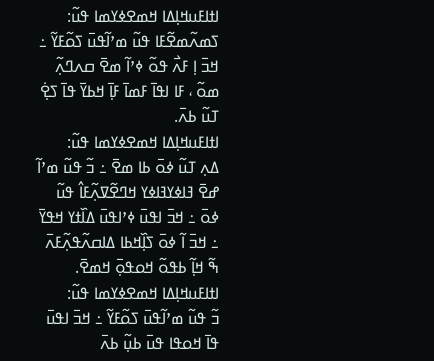ߊߙߊߓߎߞߊ߲ߡߊ ߞߘߐߦߌߘߊ ߟߎ߬:
ߖߘߍ߬ߘߐ߬ߓߊ ߟߎ߬ ߘߴߊ߬ߟߎ߫ ߖߋ߬ߓߌ߬ ߸ ߞߏ߫ ߊ߲ ߓߍ߯ ߟߋ߬ ߦߴߊ߬ ߘߐ߫ ߛߍߣߍ߲߬ ߘߋ߬ ، ߓߊ ߊߟߊ߫ ߓߘߊ߫ ߓߊ߲߫ ߞߕߌ߫ ߟߊ߫ ߖߐ߲߭ ߠߎ߬ ߕߍ߫.
ߊߙߊߓߎߞߊ߲ߡߊ ߞߘߐߦߌߘߊ ߟߎ߬:
ߡߍ߲ ߠߎ߬ ߦߋ߫ ߕߊ ߘߐ߫ ߸ ߏ߬ ߟߎ߬ ߘߴߊ߬ ߝߐ߫ ߔߊߦߌߔߊߦߌ ߞߣߐ߬ߜߍ߲߬ߓߊ߮ ߟߎ߬ ߦߋ߫ ߸ ߞߏ߫ ߊߟߎ߫ ߦߴߊߟߎ߫ ߡߊ߰ߙߌ ߞߟߌ߫ ߸ ߞߏ߫ ߊ߬ ߦߋ߫ ߖߊ߲߰ߞߕߊ ߡߊߛߍ߬ߟߍ߲߬ߓߍ߫ ߒ߬ ߞߊ߲߬ ߕߟߋ߬ ߞߋߟߋ߲߫ ߞߘߐ߫.
ߊߙߊߓߎߞߊ߲ߡߊ ߞߘߐߦߌߘߊ ߟߎ߬:
ߏ߬ ߟߎ߬ ߘߴߊ߬ߟߎ߫ ߖߋ߬ߓߌ߬ ߸ ߞߏ߫ ߊߟߎ߫ ߟߊ߫ ߞߋߟߊ ߟߎ߫ ߕߎ߲߬ ߕߍ߫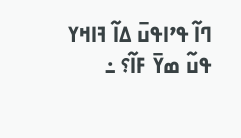ߣߊ߬ ߟߴߊߟߎ߫ ߡߊ߬ ߔߊߞߌ ߟߎ߬ ߘߌ߫ ߓߊ߬؟ ߸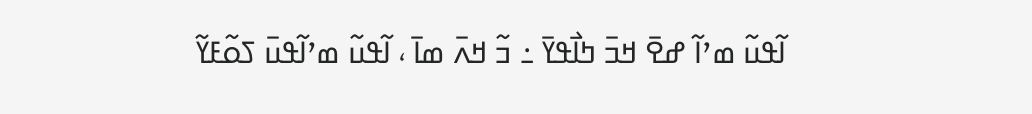ߊ߬ߟߎ߬ ߘߴߊ߬ ߝߐ߫ ߞߏ߫ ߤߊ߯ߟߌ߫ ߸ ߏ߬ ߞߍ߫ ߘߊ߫ ، ߊ߬ߟߎ߬ ߘߴߊ߬ߟߎ߫ ߖߋ߬ߓߌ߬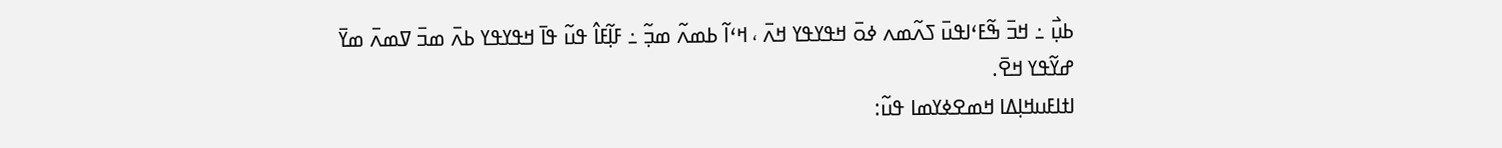ߕߎ߲߯ ߸ ߞߏ߫ ߒ߬ߓߵߊߟߎ߫ ߖߍ߬ߘߍ ߦߋ߫ ߞߟߌߟߌ ߞߍ߫ ، ߞߵߊ߬ ߕߘߍ߬ ߘߏ߲߬ ߸ ߓߊ߲߬ߓߊ߮ ߟߎ߬ ߟߊ߫ ߞߟߌߟߌ ߕߍ߫ ߘߏ߫ ߜߘߍ߫ ߘߌ߫ ߝߌ߬ߟߌ ߞߐ߫.
ߊߙߊߓߎߞߊ߲ߡߊ ߞߘߐߦߌߘߊ ߟߎ߬: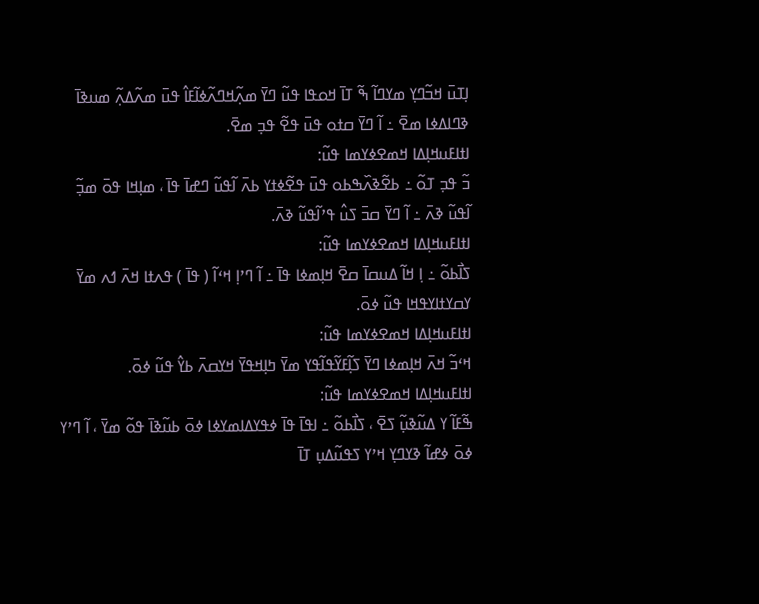ߊ߲ߠߎ߫ ߞߏ߬ߣߌ߲ ߘߌߣߊ߬ ߒ߬ ߠߊ߫ ߞߋߟߊ ߟߎ߬ ߣߌ߫ ߘߍ߲߬ߞߣߍ߬ߦߊ߬ߓߊ߮ ߟߎ߫ ߘߍ߬ߡߍ߲߬ ߘߎߢߊ߫ ߢߣߊߡߦߊ ߘߐ߫ ߸ ߊ߬ ߣߌ߫ ߛߙߋ ߟߎ߫ ߟߐ߬ ߟߏ߲ ߘߐ߫.
ߊߙߊߓߎߞߊ߲ߡߊ ߞߘߐߦߌߘߊ ߟߎ߬:
ߏ߬ ߟߏ߲ ߠߋ߬ ߸ ߕߐ߬ߢߍ߰ߒߕߋ ߟߎ߫ ߟߐ߬ߦߙߌ ߕߍ߫ ߊ߬ߟߎ߬ ߣߝߊ߫ ߟߊ߫ ، ߘߊ߲ߞߊ ߟߋ߫ ߘߏ߲߬ ߊ߬ߟߎ߬ ߢߍ߫ ߸ ߊ߬ ߣߌ߫ ߛߏ߫ ߖߎ߮ ߟߴߊ߬ߟߎ߬ ߢߍ߫.
ߊߙߊߓߎߞߊ߲ߡߊ ߞߘߐߦߌߘߊ ߟߎ߬:
ߖߊ߯ߕߋ߬ ߸ ߊ߲ ߞߊ߬ ߡߎߛߊ߫ ߛߐ߫ ߞߊ߲ߘߦߊ ߟߊ߫ ߸ ߊ߬ ߣߴߊ߲ ߞߵߊ߬ ( ߟߊ߫ ) ߟߍߙߊ ߞߍ߫ ߗߍ ߘߌ߫ ߌߛߌߙߊߌߟߞߊ ߟߎ߬ ߦߋ߫.
ߊߙߊߓߎߞߊ߲ߡߊ ߞߘߐߦߌߘߊ ߟߎ߬:
ߞߵߏ߬ ߞߍ߫ ߞߊ߲ߘߦߊ ߣߌ߫ ߖߊ߲߬ߓߌ߬ߟߊ߬ߟߌ ߘߌ߫ ߤߊ߲ߞߟߌ߫ ߞߌߛߍ߫ ߕߌ߮ ߟߎ߬ ߦߋ߫.
ߊߙߊߓߎߞߊ߲ߡߊ ߞߘߐߦߌߘߊ ߟߎ߬:
ߒ߬ߓߊ߬ ߌ ߡߎ߬ߢߎ߲߬ ߖߐ߫ ، ߖߊ߯ߕߋ߬ ߸ ߊߟߊ߫ ߟߊ߫ ߦߟߌߡߊߘߌߦߊ ߦߋ߫ ߕߎ߬ߢߊ߫ ߟߋ߬ ߘߌ߫ ، ߊ߬ ߣߴߌ ߦߋ߫ ߦߝߊ߬ ߢߌߣߌ߲ ߞߴߌ ߖߟߎ߬ߡߎ߲ ߠߊ߫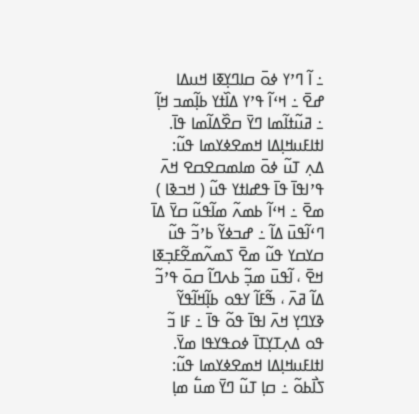߸ ߊ߬ ߣߴߌ ߦߋ߫ ߛߊߣߌ߲ߧߊ ߞߎߡߊ ߝߐ߫ ߸ ߞߵߊ߬ ߟߴߌ ߡߊ߰ߙߌ ߕߊ߲߬ߘߏ ߞߊ߲߬ ߸ ߥߎ߬ߙߊ߬ߘߊ ߣߌ߫ ߛߐ߰ߡߊ߬ߘߊ ߟߊ߫.
ߊߙߊߓߎߞߊ߲ߡߊ ߞߘߐߦߌߘߊ ߟߎ߬:
ߡߍ߲ ߠߎ߬ ߦߋ߫ ߘߊߘߛߐߛߐ ߞߍ߫ ߟߴߊߟߊ߫ ߟߊ߫ ߟߝߊߙߌ ߟߎ߬ ( ߞߏߢߊ ) ߘߐ߫ ߸ ߞߵߊ߬ ߕߘߍ߬ ߘߊ߬ߟߎ߬ ߛߌ߫ ߡߊ߫ ߣߵߊ߬ߟߎ߫ ߡߊ߬ ߸ ߝߏߦߌ߬ ߕߴߏ߬ ߟߎ߬ ߛߌߛߌ ߟߎ߬ ߘߐ߫ ߖߘߍ߬ߘߐ߬ߓߏ߲ߧߊ ߞߐ߫ ، ߊ߬ߟߎ߫ ߘߏ߲߬ ߕߍߣߊ߬ ߛߋ߫ ߟߴߏ߬ ߡߊ߬ ߥߍ߫ ، ߒ߬ߓߊ߬ ߌߟߋ ߕߊ߲߬ߞߊ߬ߟߌ߬ ߢߌߣߌ߲ ߞߍ߫ ߊߟߊ߫ ߟߋ߬ ߟߊ߫ ߸ ߓߊ ߏ߬ ߟߋ ߡߍ߲ߠߌ߲ߠߊ߫ ߦߋߟߌߟߊ ߘߌ߫.
ߊߙߊߓߎߞߊ߲ߡߊ ߞߘߐߦߌߘߊ ߟߎ߬:
ߖߊ߯ߕߋ߬ ߸ ߛߊ߲ ߠߎ߬ ߣߌ߫ ߘߎ߱ ߘߊ߲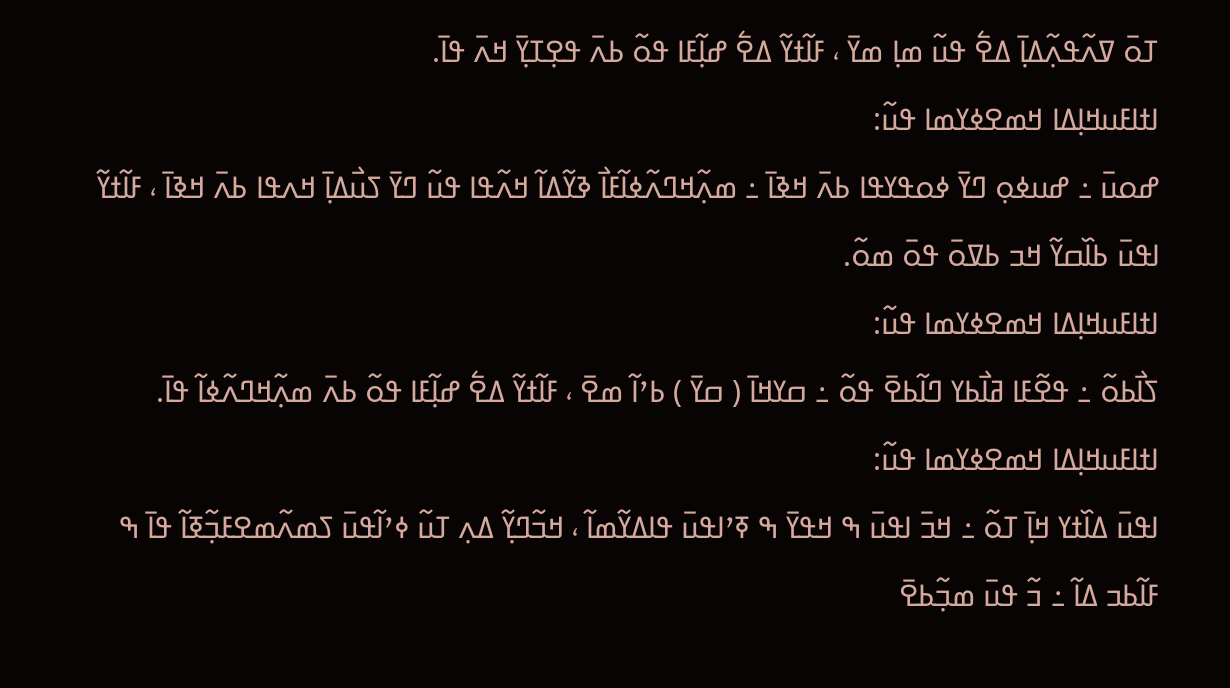ߠߋ߫ ߜߍ߬ߟߍ߲߬ߡߊ߲߫ ߡߐ߱ ߟߎ߬ ߘߊ߲ ߘߌ߫ ، ߓߊ߬ߙߌ߬ ߡߐ߱ ߝߊ߲߬ߓߊ ߟߋ߬ ߕߍ߫ ߟߐ߲ߠߌ߲߫ ߞߍ߫ ߟߊ߫.
ߊߙߊߓߎߞߊ߲ߡߊ ߞߘߐߦߌߘߊ ߟߎ߬:
ߝߋߎ߫ ߸ ߝߎߦߋ߲ ߣߌ߫ ߦߋߟߌߟߊ ߕߍ߫ ߞߢߊ߫ ߸ ߘߍ߲߬ߞߣߍ߬ߦߊ߬ߓߊ߯ ߢߌ߬ߡߊ߬ ߞߍ߬ߟߊ ߟߎ߬ ߣߌ߫ ߖߎ߯ߡߊ߲߫ ߞߍߟߊ ߕߍ߫ ߞߢߊ߫ ، ߓߊ߬ߙߌ߬ ߊߟߎ߫ ߕߊ߰ߛߌ߬ ߞߏ ߕߜߋ߫ ߟߋ߫ ߘߋ߬.
ߊߙߊߓߎߞߊ߲ߡߊ ߞߘߐߦߌߘߊ ߟߎ߬:
ߖߊ߯ߕߋ߬ ߸ ߟߐ߬ߓߊ ߥߊ߯ߕߌ ߣߊ߬ߕߐ߫ ߟߋ߬ ߸ ߛߌߞߊ߫ ( ߛߌ߫ ) ߕߴߊ߬ ߘߐ߫ ، ߓߊ߬ߙߌ߬ ߡߐ߱ ߝߊ߲߬ߓߊ ߟߋ߬ ߕߍ߫ ߘߍ߲߬ߞߣߍ߬ߦߊ߬ ߟߊ߫.
ߊߙߊߓߎߞߊ߲ߡߊ ߞߘߐߦߌߘߊ ߟߎ߬:
ߊߟߎ߫ ߡߊ߰ߙߌ ߞߊ߲߫ ߠߋ߬ ߸ ߞߏ߫ ߊߟߎ߫ ߒ ߞߟߌ߫ ߒ ߧߴߊߟߎ߫ ߟߊߡߌ߬ߘߊ߬ ، ߞߏ߬ߣߌ߲߬ ߡߍ߲ ߠߎ߬ ߦߴߊ߬ߟߎ߫ ߖߘߍ߬ߘߐߓߏ߲߬ߧߊ߬ ߟߊ߫ ߒ ߓߊ߬ߕߏ ߡߊ߬ ߸ ߏ߬ ߟߎ߫ ߘߏ߲߬ߕߐ߫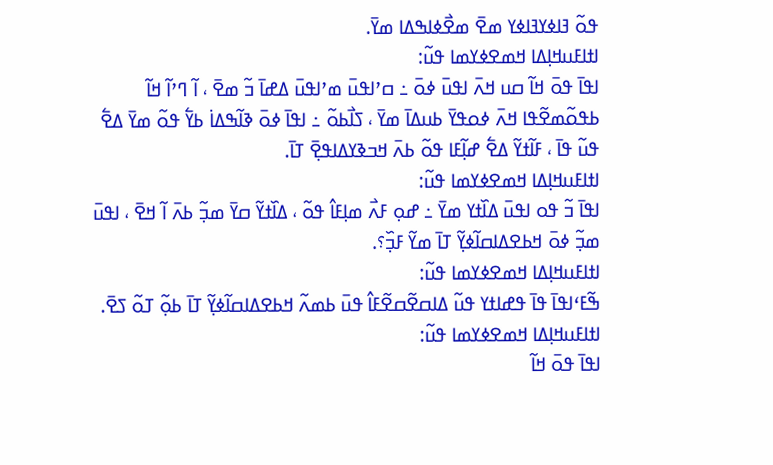ߟߋ߬ ߔߊߦߌߔߊߦߌ ߘߐ߫ ߘߐ߯ߦߊߒߡߊ ߘߌ߫.
ߊߙߊߓߎߞߊ߲ߡߊ ߞߘߐߦߌߘߊ ߟߎ߬:
ߊߟߊ߫ ߟߋ߫ ߞߊ߬ ߛߎ ߞߍ߫ ߊߟߎ߫ ߦߋ߫ ߸ ߛߴߊߟߎ߫ ߘߴߊߟߎ߫ ߡߝߊ߫ ߏ߬ ߘߐ߫ ، ߊ߬ ߣߴߊ߬ ߞߊ߬ ߕߟߋ߬ߘߐ߬ߟߊ ߞߍ߫ ߦߋߟߌ߫ ߕߎߡߊ߫ ߘߌ߫ ، ߖߊ߯ߕߋ߬ ߸ ߊߟߊ߫ ߦߋ߫ ߢߊ߬ߒߡߊ߭ ߕߌ߱ ߟߋ߬ ߘߌ߫ ߡߐ߱ ߟߎ߬ ߟߊ߫ ، ߓߊ߬ߙߌ߬ ߡߐ߱ ߝߊ߲߬ߓߊ ߟߋ߬ ߕߍ߫ ߞߏߢߌߡߊߟߐ߲߫ ߠߊ߫.
ߊߙߊߓߎߞߊ߲ߡߊ ߞߘߐߦߌߘߊ ߟߎ߬:
ߊߟߊ߫ ߏ߬ ߟߋ ߊߟߎ߫ ߡߊ߰ߙߌ ߘߌ߫ ߸ ߝߋ߲ ߓߍ߯ ߘߊ߲ߓߊ߮ ߟߋ߬ ، ߡߊ߰ߙߌ߬ ߛߌ߫ ߘߏ߲߬ ߕߍ߫ ߊ߬ ߞߐ߫ ، ߊߟߎ߫ ߘߏ߲߬ ߦߋ߫ ߞߕߐߡߊߛߊ߬ߦߌ߲߬ ߠߊ߫ ߘߌ߬ ߓߏ߲߰؟.
ߊߙߊߓߎߞߊ߲ߡߊ ߞߘߐߦߌߘߊ ߟߎ߬:
ߒ߬ߓߵߊߟߊ߫ ߟߊ߫ ߟߝߊߙߌ ߟߎ߬ ߡߊߛߐ߬ߛߐ߬ߓߊ߮ ߟߎ߫ ߕߘߍ߬ ߞߕߐߡߊߛߊ߬ߦߌ߲߬ ߠߊ߫ ߕߋ߲߬ ߠߋ߬ ߖߐ߫.
ߊߙߊߓߎߞߊ߲ߡߊ ߞߘߐߦߌߘߊ ߟߎ߬:
ߊߟߊ߫ ߟߋ߫ ߞߊ߬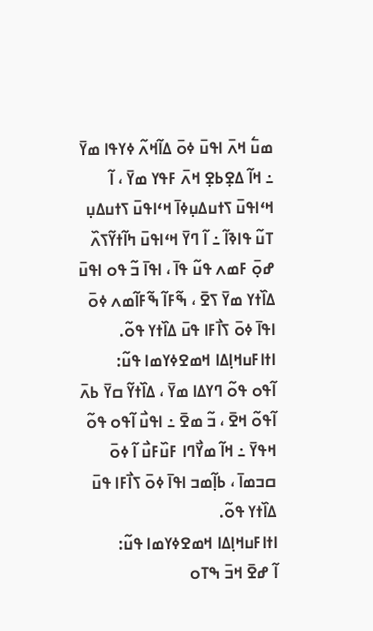ߘߎ߱ ߞߍ߫ ߊߟߎ߫ ߦߋ߫ ߡߊ߬ߞߍ߬ ߦߌߟߊ ߘߌ߫ ߸ ߞߊ߬ ߡߐ߲ߕߐ߲ ߞߍ߫ ߓߟߌ ߘߌ߫ ، ߊ߬ ߞߵߊߟߎ߫ ߖߙߎߡߎ߲ߦߊ߫ ߞߵߊߟߎ߫ ߖߙߎߡߎ߲ ߠߎ߬ ߟߊߢߊ߬ ߸ ߊ߬ ߣߌ߫ ߞߵߊߟߎ߫ ߤߊ߬ߙߌ߬ߖߍ߰ ߝߋ߲߫ ߓߘߍ ߟߎ߬ ߟߊ߫ ، ߊߟߊ߫ ߏ߬ ߟߋ ߊߟߎ߫ ߡߊ߰ߙߌ ߘߌ߫ ߖߐ߫ ، ߒ߬ߓߊ߬ ߒ߬ߓߊ߬ߘߍ ߦߋ߫ ߊߟߊ߫ ߦߋ߫ ߖߊ߯ߓߊ ߟߎ߫ ߡߊ߰ߙߌ ߟߋ߬.
ߊߙߊߓߎߞߊ߲ߡߊ ߞߘߐߦߌߘߊ ߟߎ߬:
ߊ߬ߟߋ ߟߋ߬ ߣߌߡߊ ߘߌ߫ ، ߡߊ߰ߙߌ߬ ߛߌ߫ ߕߍ߫ ߊ߬ߟߋ߬ ߞߐ߫ ، ߏ߬ ߘߐ߫ ߸ ߊߟߎ߯ ߊ߬ߟߋ ߟߋ߬ ߞߟߌ߫ ߸ ߞߊ߬ ߘߌ߯ߣߊ ߓߎ߰ߓߎ߯ ߊ߬ ߦߋ߫ ߛߏߘߊ߫ ، ߕߊ߲߬ߘߏ ߊߟߊ߫ ߦߋ߫ ߖߊ߯ߓߊ ߟߎ߫ ߡߊ߰ߙߌ ߟߋ߬.
ߊߙߊߓߎߞߊ߲ߡߊ ߞߘߐߦߌߘߊ ߟߎ߬:
ߊ߬ ߝߐ߫ ߞߏ߫ ߒߠߋ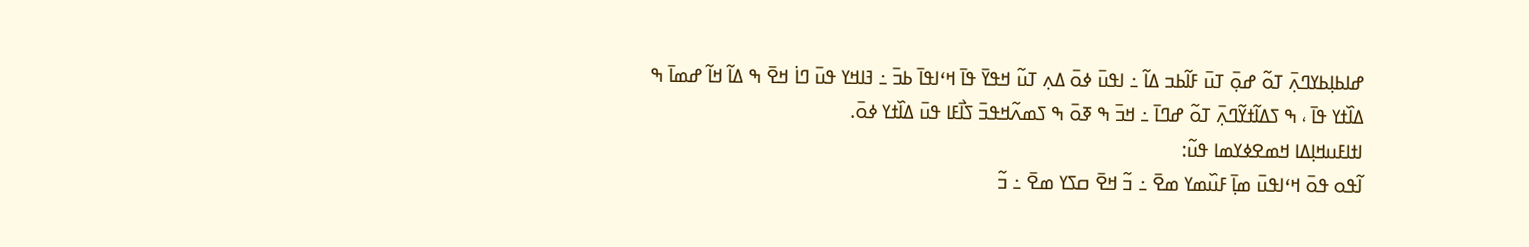ߝߊߕߊ߲ߕߌߣߍ߲߫ ߠߋ߬ ߝߋ߲߫ ߠߎ߫ ߓߊ߬ߕߏ ߡߊ߬ ߸ ߊߟߎ߫ ߦߋ߫ ߡߍ߲ ߠߎ߬ ߞߟߌ߫ ߟߊ߫ ߞߵߊߟߊ߫ ߕߏ߫ ߸ ߔߊߞߌ ߟߎ߫ ߣߊ߭ ߞߐ߫ ߒ ߡߊ߬ ߞߊ߬ ߝߘߊ߫ ߒ ߡߊ߰ߙߌ ߟߊ߫ ، ߒ ߖߡߊ߬ߙߌ߬ߣߍ߲߫ ߠߋ߬ ߝߣߊ߫ ߸ ߞߏ߫ ߒ ߧߋ߫ ߒ ߖߘߍ߬ߞߟߏ߫ ߖߊ߯ߓߊ ߟߎ߫ ߡߊ߰ߙߌ ߦߋ߫.
ߊߙߊߓߎߞߊ߲ߡߊ ߞߘߐߦߌߘߊ ߟߎ߬:
ߊ߬ߟߋ ߟߋ߫ ߞߵߊߟߎ߫ ߘߊ߲߫ ߓߎ߰ߘߌ ߘߐ߫ ߸ ߏ߬ ߞߐ߫ ߛߖߌ ߘߐ߫ ߸ ߏ߬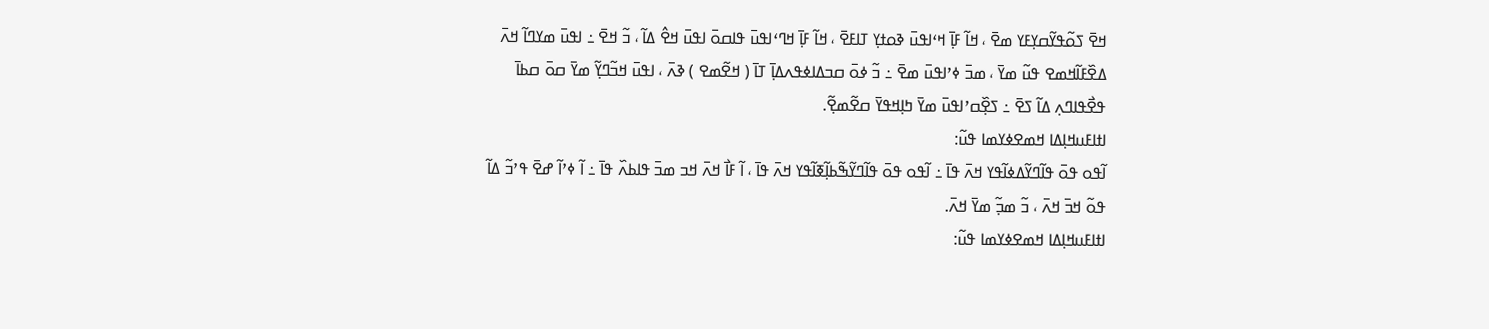ߞߐ߫ ߖߋ߬ߟߌ߬ߛߌ߲ߓߌ ߘߐ߫ ، ߞߊ߬ ߓߊ߲߫ ߞߵߊߟߎ߫ ߢߋߙߌ߲ ߠߊߓߐ߫ ، ߞߊ߬ ߓߊ߲߫ ߞߣߵߊߟߎ߫ ߟߊߛߋ߫ ߊߟߎ߫ ߞߐ߮ ߡߊ߬ ، ߏ߬ ߞߐ߫ ߸ ߊߟߎ߫ ߘߌߣߊ߬ ߞߍ߫ ߡߐ߰ߓߊ߬ߞߘߐ ߟߎ߬ ߘߌ߫ ، ߘߏ߫ ߦߴߊߟߎ߫ ߘߐ߫ ߸ ߏ߬ ߦߋ߫ ߛߏߡߊߦߟߍߡߊ߲߫ ߠߊ߫ ( ߞߐ߬ߘߐ ) ߢߍ߫ ، ߊߟߎ߫ ߞߏ߬ߣߌ߲߬ ߘߌ߫ ߛߋ߫ ߛߕߊ߫ ߟߐ߯ߟߊߣߍ߲ ߡߊ߬ ߖߐ߫ ߸ ߖߐ߲߰ߛߴߊߟߎ߫ ߘߌ߫ ߤߊ߲ߞߟߌ߫ ߛߐ߬ߘߐ߲߬.
ߊߙߊߓߎߞߊ߲ߡߊ ߞߘߐߦߌߘߊ ߟߎ߬:
ߊ߬ߟߋ ߟߋ߫ ߟߊ߬ߣߌ߬ߡߦߊ߬ߟߌ ߞߍ߫ ߟߊ߫ ߸ ߊ߬ߟߋ ߟߋ߫ ߟߊ߬ߣߌ߬ߒ߬ߕߊ߲߬ߧߊ߬ߟߌ ߞߍ߫ ߟߊ߫ ، ߊ߬ ߓߊ߯ ߞߍ߫ ߞߏ ߘߏ߫ ߟߊߕߍ߰ ߟߊ߫ ߸ ߊ߬ ߦߴߊ߬ ߝߐ߫ ߟߴߏ߬ ߡߊ߬ ߟߋ߬ ߞߏ߫ ߞߍ߫ ، ߏ߬ ߘߏ߲߬ ߘߌ߫ ߞߍ߫.
ߊߙߊߓߎߞߊ߲ߡߊ ߞߘߐߦߌߘߊ ߟߎ߬: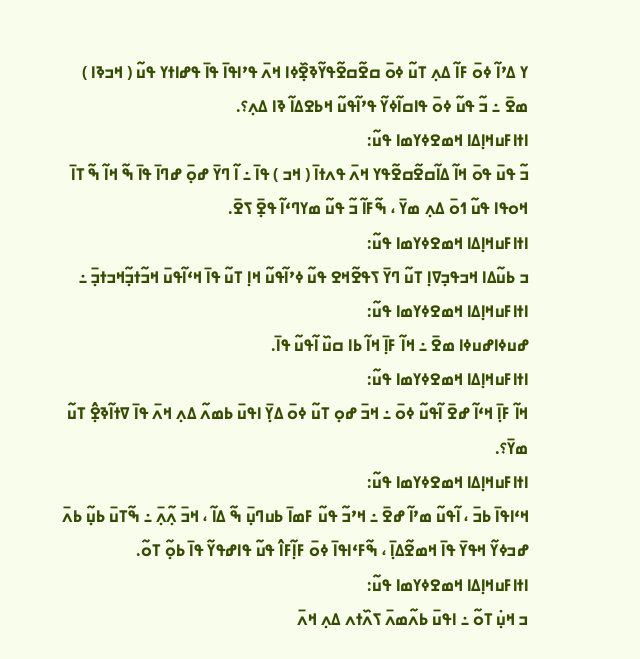ߌ ߡߴߊ߬ ߦߋ߫ ߓߊ߬ ߡߍ߲ ߠߎ߬ ߦߋ߫ ߛߐ߬ߛߐ߬ߟߌ߬ߢߐ߲߰ߦߊ ߞߍ߫ ߟߴߊߟߊ߫ ߟߊ߫ ߟߝߊߙߌ ߟߎ߬ ( ߞߏߢߊ ) ߘߐ߫ ߸ ߏ߬ ߟߎ߬ ߦߋ߫ ߟߊߛߊ߬ߦߌ߬ ߟߴߊ߬ߟߎ߬ ߞߕߐߡߊ߬ ߢߊ ߡߍ߲؟.
ߊߙߊߓߎߞߊ߲ߡߊ ߞߘߐߦߌߘߊ ߟߎ߬:
ߏ߬ ߟߎ߫ ߟߋ߫ ߞߊ߬ ߡߊ߬ߛߐ߬ߛߐ߬ߟߌ ߞߍ߫ ߟߍߙߊ߫ ( ߞߏ ) ߟߊ߫ ߸ ߊ߬ ߣߌ߫ ߝߋ߲߫ ߝߣߊ߫ ߟߊ߫ ߒ߬ ߞߊ߬ ߒ߬ ߠߊ߫ ߞߋߟߊ ߟߎ߬ ߗߋ߫ ߡߍ߲ ߘߌ߫ ، ߒ߬ߓߊ߬ ߏ߬ ߟߎ߬ ߘߌߣߵߊ߬ ߟߐ߲߫ ߖߐ߫.
ߊߙߊߓߎߞߊ߲ߡߊ ߞߘߐߦߌߘߊ ߟߎ߬:
ߏ ߕߎ߬ߡߊ ߞߏߟߏ߲ߜߊ߲ ߠߎ߬ ߣߌ߫ ߖߟߐ߬ߞߐ ߟߎ߬ ߦߴߊ߬ߟߎ߬ ߞߊ߲ ߠߎ߬ ߟߊ߫ ߞߵߊ߬ߟߎ߫ ߞߏ߬ߙߏ߲߬ߞߏߙߏ߲߫ ߸
ߊߙߊߓߎߞߊ߲ߡߊ ߞߘߐߦߌߘߊ ߟߎ߬:
ߝߎߦߊߝߎߦߊ ߘߐ߫ ߸ ߞߊ߬ ߓߊ߲߫ ߞߊ߬ ߕߊ ߛߎ߰ ߊ߬ߟߎ߬ ߟߊ߫.
ߊߙߊߓߎߞߊ߲ߡߊ ߞߘߐߦߌߘߊ ߟߎ߬:
ߞߊ߬ ߓߊ߲߫ ߞߵߊ߬ ߝߐ߫ ߊ߬ߟߎ߬ ߦߋ߫ ߸ ߞߏ߫ ߝߋ߲ ߠߎ߬ ߦߋ߫ ߡߌ߲߫ ߊߟߎ߫ ߕߘߍ߬ ߡߍ߲ ߞߍ߫ ߟߊ߫ ߜߙߊ߬ߢߐ߲߮ ߠߎ߬ ߘߌ߫؟.
ߊߙߊߓߎߞߊ߲ߡߊ ߞߘߐߦߌߘߊ ߟߎ߬:
ߞߵߊߟߊ߫ ߕߏ߫ ، ߊ߬ߟߎ߬ ߘߴߊ߬ ߝߐ߫ ߸ ߞߴߏ߬ ߟߎ߬ ߓߘߊ߫ ߕߎߣߎ߲߫ ߒ߬ ߡߊ߬ ، ߞߏ߫ ߍ߲߬ߍ߲߫ ߸ ߒ߬ߠߎ߫ ߕߎ߲߬ ߕߍ߫ ߝߏߦߌ߬ ߞߟߌ߫ ߟߊ߫ ߞߘߐ߬ߡߊ߲߫ ، ߒ߬ߓߵߊߟߊ߫ ߦߋ߫ ߓߊ߲߬ߓߊ߮ ߟߎ߬ ߟߊߝߟߌ߬ ߟߊ߫ ߕߋ߲߬ ߠߋ߬.
ߊߙߊߓߎߞߊ߲ߡߊ ߞߘߐߦߌߘߊ ߟߎ߬:
ߏ ߞߎ߲߭ ߠߋ߬ ߸ ߊߟߎ߫ ߕߍ߬ߘߍ߫ ߖߍ߰ߙߍ ߡߍ߲ ߞߍ߫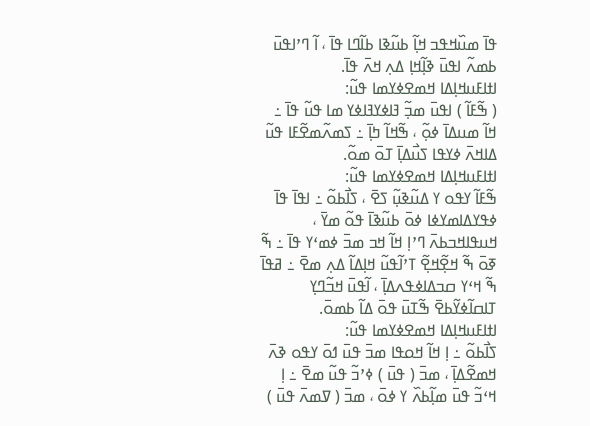ߟߊ߫ ߘߎ߰ߞߟߏ ߞߊ߲߬ ߕߎ߬ߢߊ ߕߊ߬ߣߊ ߟߊ߫ ، ߊ߬ ߣߴߊߟߎ߫ ߕߘߍ߬ ߊߟߎ߫ ߢߊ߲߬ߞߊ߲ ߡߍ߲ ߞߍ߫ ߟߊ߫.
ߊߙߊߓߎߞߊ߲ߡߊ ߞߘߐߦߌߘߊ ߟߎ߬:
( ߒ߬ߓߊ߬ ) ߊߟߎ߫ ߘߏ߲߬ ߔߊߦߌߔߊߦߌ ߘߊ ߟߎ߬ ߟߊ߫ ߸ ߞߊ߬ ߘߎߡߊ߫ ߦߋ߲߬ ، ߒ߬ߞߊ߬ ߤߊ߲߫ ߸ ߖߘߍ߬ߘߐ߬ߓߊ ߟߎ߬ ߡߊߞߍ߫ ߦߌߟߊ ߖߎ߯ߡߊ߲߫ ߠߋ߫ ߘߋ߬.
ߊߙߊߓߎߞߊ߲ߡߊ ߞߘߐߦߌߘߊ ߟߎ߬:
ߒ߬ߓߊ߬ ߌߟߋ ߌ ߡߎ߬ߢߎ߲߬ ߖߐ߫ ، ߖߊ߯ߕߋ߬ ߸ ߊߟߊ߫ ߟߊ߫ ߦߟߌߡߊߘߌߦߊ ߦߋ߫ ߕߎ߬ߢߊ߫ ߟߋ߬ ߘߌ߫ ، ߞߎߟߊߞߏߕߍ߫ ߣߴߊ߲ ߞߊ߬ ߞߏ ߘߏ߫ ߦߘߵߌ ߟߊ߫ ߸ ߒ߬ ߧߋ߫ ߒ߬ ߞߐ߲߬ߞߐ߲߬ ߠߴߊ߬ߟߎ߬ ߞߊ߲ߡߊ߬ ߡߍ߲ ߘߐ߫ ߸ ߥߟߊ߫ ߒ߬ ߞߵߌ ߛߏߡߊߦߟߍߡߊ߲߫ ، ߊ߬ߟߎ߫ ߞߏ߬ߣߌ߲ ߠߊߛߊ߬ߦߌ߬ߕߐ߫ ߒ߬ߠߎ߫ ߟߋ߫ ߡߊ߬ ߕߘߋ߫.
ߊߙߊߓߎߞߊ߲ߡߊ ߞߘߐߦߌߘߊ ߟߎ߬:
ߖߊ߯ߕߋ߬ ߸ ߊ߲ ߞߊ߬ ߞߋߟߊ ߘߏ߫ ߟߎ߫ ߗߋ߫ ߌߟߋ ߢߍ߫ ߞߘߐ߬ߡߊ߲߫ ، ߘߏ߫ ( ߟߎ߫ ) ߦߴߏ߬ ߟߎ߬ ߘߐ߫ ߸ ߊ߲ ߞߵߏ߬ ߟߎ߫ ߘߊ߲߬ߕߍ߰ ߌ ߦߋ߫ ، ߘߏ߫ ( ߜߘߍ߫ ߟߎ߫ )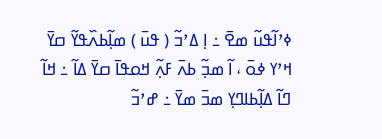ߦߴߊ߬ߟߎ߬ ߘߐ߫ ߸ ߊ߲ ߡߴߏ߬ ( ߟߎ߫ ) ߘߊ߲߬ߕߍ߰ߟߌ߬ ߛߌ߫ ߞߴߌ ߦߋ߫ ، ߊ߬ ߘߏ߲߬ ߕߍ߫ ߓߍ߲߬ ߞߋߟߊ߫ ߛߌ߫ ߡߊ߬ ߸ ߞߊ߬ ߣߊ߬ ߡߊ߲߬ߕߊߣߌ߲ ߘߏ߫ ߘߌ߫ ߸ ߝߴߏ߬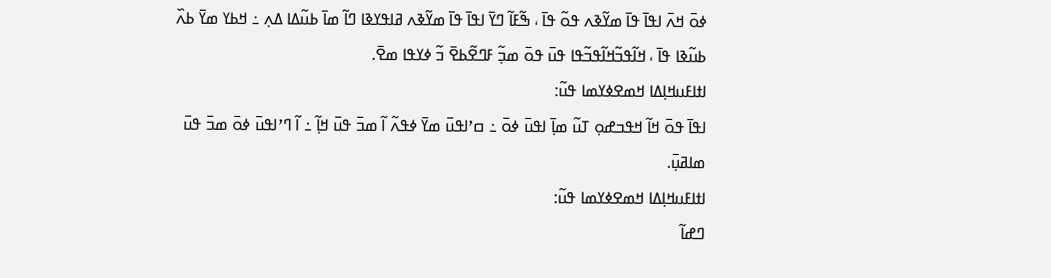ߦߋ߫ ߞߍ߫ ߊߟߊ߫ ߟߊ߫ ߘߌ߬ߢߍ ߟߋ߬ ߟߊ߫ ، ߒ߬ߓߊ߬ ߣߌ߫ ߊߟߊ߫ ߟߊ߫ ߘߌ߬ߢߍ ߥߊߟߌߢߊ ߣߊ߬ ߘߊ߫ ߕߎ߬ߡߊ ߡߍ߲ ߸ ߞߕߌ ߘߌ߫ ߕߍ߰ ߕߎ߬ߢߊ ߟߊ߫ ، ߞߊ߬ߟߏ߬ߞߊ߬ߟߏ߬ߟߊ ߟߎ߫ ߟߋ߫ ߘߏ߲߬ ߓߣߐ߬ߕߐ߫ ߏ߬ ߦߌߟߊ ߘߐ߫.
ߊߙߊߓߎߞߊ߲ߡߊ ߞߘߐߦߌߘߊ ߟߎ߬:
ߊߟߊ߫ ߟߋ߫ ߞߊ߬ ߞߟߏߝߋ߲ ߠߎ߬ ߘߊ߲߫ ߊߟߎ߫ ߦߋ߫ ߸ ߛߴߊߟߎ߫ ߘߌ߫ ߦߟߍ߬ ߊ߬ ߘߏ߫ ߟߎ߫ ߞߊ߲߬ ߸ ߊ߬ ߣߴߊߟߎ߫ ߦߋ߫ ߘߏ߫ ߟߎ߫ ߘߊߥߎ߲߫.
ߊߙߊߓߎߞߊ߲ߡߊ ߞߘߐߦߌߘߊ ߟߎ߬:
ߣߝߊ߬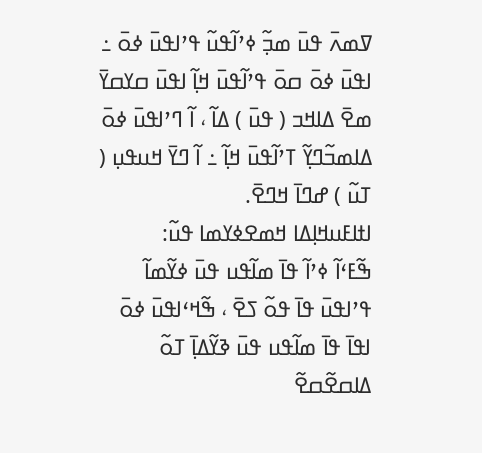ߜߘߍ߫ ߟߎ߫ ߘߏ߲߬ ߦߴߊ߬ߟߎ߬ ߟߴߊߟߎ߫ ߦߋ߫ ߸ ߊߟߎ߫ ߦߋ߫ ߛߋ߫ ߟߴߊ߬ߟߎ߫ ߞߊ߲߬ ߊߟߎ߫ ߛߌߛߌ߫ ߘߐ߫ ߡߊߞߏ ( ߟߎ߫ ) ߡߊ߬ ، ߊ߬ ߣߴߊߟߎ߫ ߦߋ߫ ߡߊߘߏ߬ߣߌ߲߬ ߠߴߊ߬ߟߎ߫ ߞߊ߲߬ ߸ ߊ߬ ߣߌ߫ ߞߎߟߎ߲ ( ߠߎ߬ ) ߝߣߊ߫ ߞߣߐ߫.
ߊߙߊߓߎߞߊ߲ߡߊ ߞߘߐߦߌߘߊ ߟߎ߬:
ߒ߬ߓߵߊ߬ ߦߴߊ߬ ߟߊ߫ ߘߊ߬ߟߎ ߟߎ߫ ߦߌ߬ߘߊ߬ ߟߴߊߟߎ߫ ߟߊ߫ ߟߋ߬ ߖߐ߫ ، ߒ߬ߞߵߊߟߎ߫ ߦߋ߫ ߊߟߊ߫ ߟߊ߫ ߘߊ߬ߟߎ ߟߎ߫ ߢߌ߬ߡߊ߲߫ ߠߋ߬ ߡߊߛߐ߬ߛߐ߬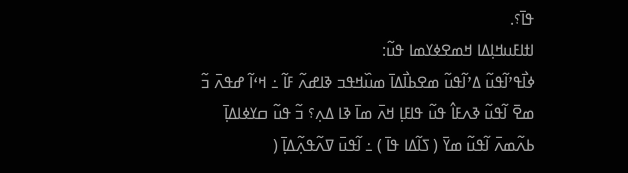ߟߊ߫؟.
ߊߙߊߓߎߞߊ߲ߡߊ ߞߘߐߦߌߘߊ ߟߎ߬:
ߦߊ߯ߟߴߊ߬ߟߎ߬ ߡߴߊ߬ߟߎ߬ ߘߐߕߊ߯ߡߊ߫ ߘߎ߰ߞߟߏ ߢߊߝߍ߬ ߓߊ߬ ߸ ߞߵߊ߬ ߝߟߍ߫ ߏ߬ ߘߐ߫ ߊ߬ߟߎ߬ ߢߍߓߊ߮ ߟߎ߬ ߟߊߓߊ߲ ߞߍ߫ ߘߊ߫ ߢߊ ߡߍ߲؟ ߏ߬ ߟߎ߬ ߛߌߦߊߡߊ߲߫ ߕߍ߬ߘߍ߫ ߊ߬ߟߎ߬ ߘߌ߫ ( ߖߊ߬ߡߊ ߟߊ߫ ) ߸ ߊ߬ߟߎ߫ ߜߍ߬ߟߍ߲߬ߡߊ߲߫ (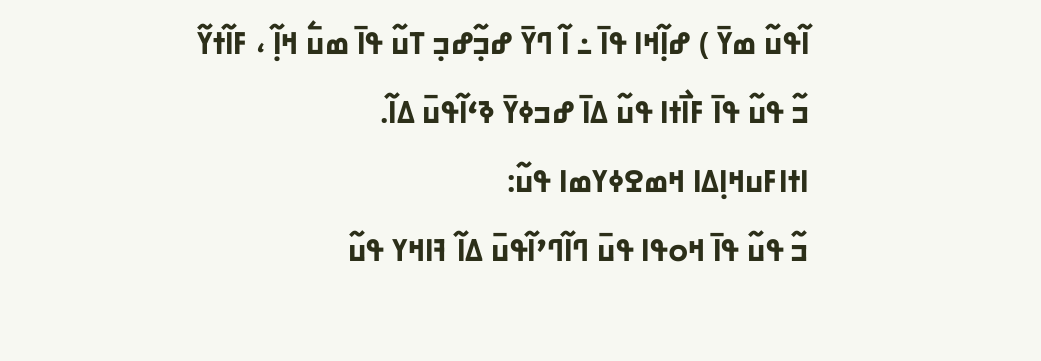ߊ߬ߟߎ߬ ߘߌ߫ ) ߝߊ߲߬ߞߊ ߟߊ߫ ߸ ߊ߬ ߣߌ߫ ߝߏ߲߬ߝߏ߲ ߠߎ߬ ߟߊ߫ ߘߎ߱ ߞߊ߲߬ ، ߓߊ߬ߙߌ߬ ߏ߬ ߟߎ߬ ߟߊ߫ ߓߊ߯ߙߊ ߟߎ߬ ߡߊ߫ ߝߏߦߌ߫ ߢߵߊ߬ߟߎ߫ ߡߊ߬.
ߊߙߊߓߎߞߊ߲ߡߊ ߞߘߐߦߌߘߊ ߟߎ߬:
ߏ߬ ߟߎ߬ ߟߊ߫ ߞߋߟߊ ߟߎ߫ ߣߊ߬ߣߴߊ߬ߟߎ߫ ߡߊ߬ ߔߊߞߌ ߟߎ߬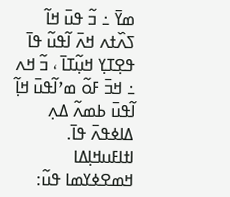ߘߌ߫ ߸ ߏ߬ ߟߎ߫ ߞߊ߬ ߖߍ߰ߙߍ ߞߍ߫ ߊ߬ߟߎ߬ ߟߊ߫ ߟߐ߲ߠߌ߲ ߞߎ߲߬ߠߊ߫ ، ߏ߬ ߞߍ ߸ ߞߏ߫ ߓߋ߬ ߘߴߊ߬ߟߎ߫ ߞߊ߲߬ ߊ߬ߟߎ߫ ߕߘߍ߬ ߡߍ߲ ߡߊߦߟߍ߫ ߟߊ߫.
ߊߙߊߓߎߞߊ߲ߡߊ ߞߘߐߦߌߘߊ ߟߎ߬: